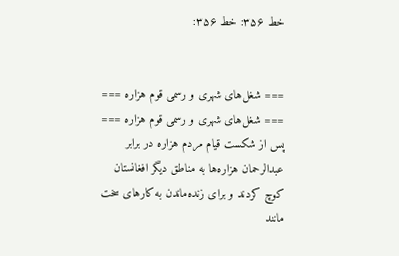خط ۳۵۶: خط ۳۵۶:


=== شغل‌های شهری و رسمی قوم هزاره‌ ===
=== شغل‌های شهری و رسمی قوم هزاره‌ ===
پس از شکست قیام مردم هزاره در برابر عبدالرحمان هزاره‌ها به مناطق دیگر افغانستان کوچ کردند و برای زنده‌ماندن به کارهای سخت مانند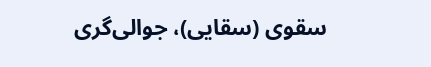سقوی (سقایی)، جوالی‌گری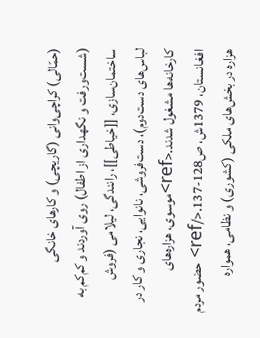(حمّالی) کراچی‌وانی (گاریچی) و کارهای خانگی (شست‌ورفت و نگهداری از اطفال) روی آوردند و کم‌کم به ساختمان‌سازی، [[خیاطی]]، رانندگی، لیلامی (فروش لباس‌های دست‌دوم)، دست‌فروشی، نانوایی، نجاری و کار در کارخانه‌ها مشغول شدند.<ref>موسوی، هزاره‌های افغانستان، 1379ش، ص128-137.</ref> حضور مردم هزاره در بخش‌های ملکی (کشوری) و نظامی، همواره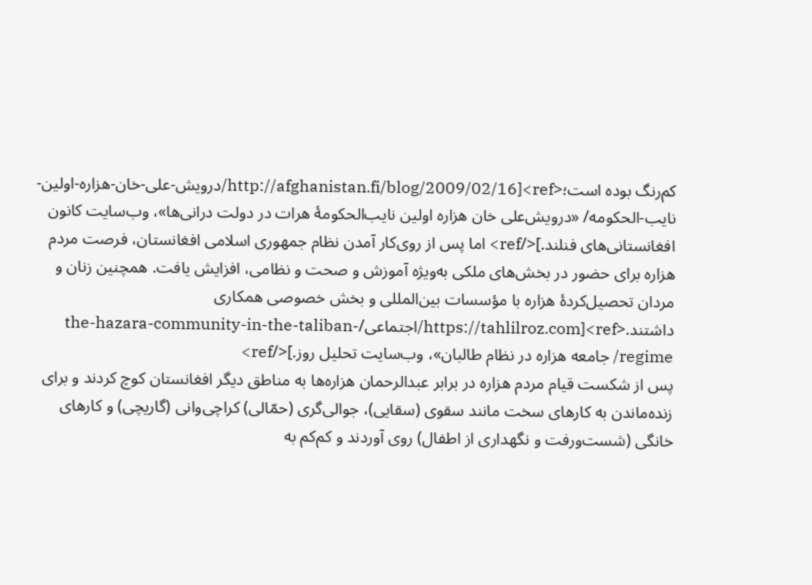کم‌رنگ بوده است؛<ref>[http://afghanistan.fi/blog/2009/02/16/درویش-علی-خان-هزاره-اولین-نایب-الحکومه/ «درویش‌علی خان هزاره اولین نایب‌الحکومۀ هرات در دولت درانی‌ها»، وب‌سایت کانون افغانستانی‌های فنلند.]</ref> اما پس از روی‌کار آمدن نظام جمهوری اسلامی افغانستان، فرصت مردم هزاره برای حضور در بخش‌های ملکی به‌ویژه آموزش و صحت و نظامی، افزایش یافت. همچنین زنان و مردان تحصیل‌کردهٔ هزاره با مؤسسات بین‌المللی و بخش خصوصی همکاری داشتند.<ref>[https://tahlilroz.com/اجتماعی/the-hazara-community-in-the-taliban-regime/ جامعه هزاره در نظام طالبان»، وب‌سایت تحلیل روز.]</ref>
پس از شکست قیام مردم هزاره در برابر عبدالرحمان هزاره‌ها به مناطق دیگر افغانستان کوچ کردند و برای زنده‌ماندن به کارهای سخت مانند سقوی (سقایی)، جوالی‌گری (حمّالی) کراچی‌وانی (گاریچی) و کارهای خانگی (شست‌ورفت و نگهداری از اطفال) روی آوردند و کم‌کم به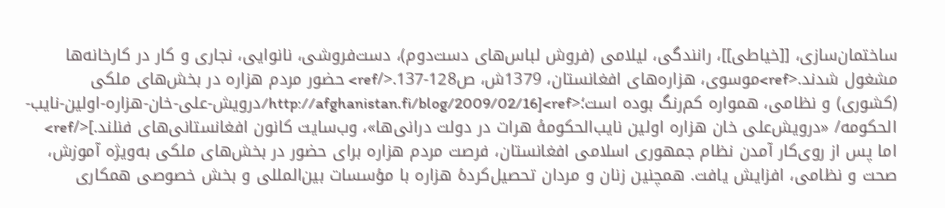ساختمان‌سازی، [[خیاطی]]، رانندگی، لیلامی (فروش لباس‌های دست‌دوم)، دست‌فروشی، نانوایی، نجاری و کار در کارخانه‌ها مشغول شدند.<ref>موسوی، هزاره‌های افغانستان، 1379ش، ص128-137.</ref> حضور مردم هزاره در بخش‌های ملکی (کشوری) و نظامی، همواره کم‌رنگ بوده است؛<ref>[http://afghanistan.fi/blog/2009/02/16/درویش-علی-خان-هزاره-اولین-نایب-الحکومه/ «درویش‌علی خان هزاره اولین نایب‌الحکومۀ هرات در دولت درانی‌ها»، وب‌سایت کانون افغانستانی‌های فنلند.]</ref> اما پس از روی‌کار آمدن نظام جمهوری اسلامی افغانستان، فرصت مردم هزاره برای حضور در بخش‌های ملکی به‌ویژه آموزش، صحت و نظامی، افزایش یافت. همچنین زنان و مردان تحصیل‌کردهٔ هزاره با مؤسسات بین‌المللی و بخش خصوصی همکاری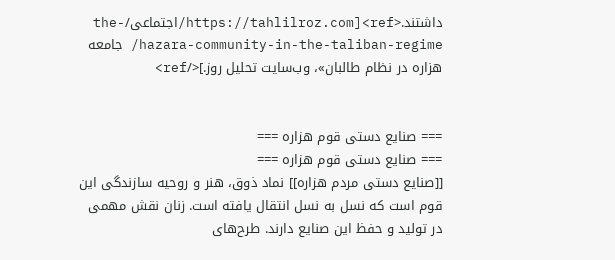داشتند.<ref>[https://tahlilroz.com/اجتماعی/the-hazara-community-in-the-taliban-regime/ جامعه هزاره در نظام طالبان»، وب‌سایت تحلیل روز.]</ref>


=== صنایع دستی قوم هزاره ===
=== صنایع دستی قوم هزاره ===
[[صنایع دستی مردم هزاره]] نماد ذوق، هنر و روحیه سازندگی این قوم است که نسل به نسل انتقال یافته است. زنان نقش مهمی در تولید و حفظ این صنایع دارند. طرح‌های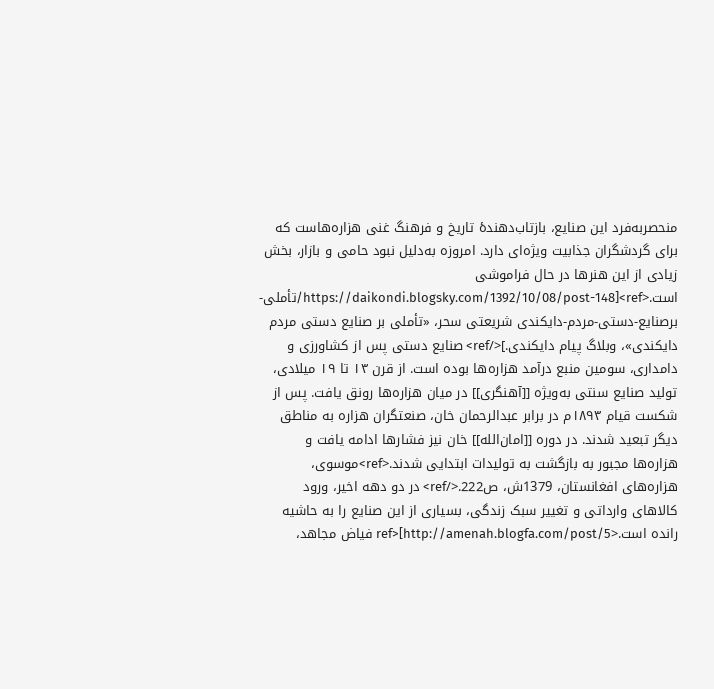منحصربه‌فرد این صنایع، بازتاب‌دهندهٔ تاریخ و فرهنگ غنی هزاره‌هاست که برای گردشگران جذابیت ویژه‌ای دارد. امروزه به‌دلیل نبود حامی و بازار، بخش زیادی از این هنرها در حال فراموشی است.<ref>[https://daikondi.blogsky.com/1392/10/08/post-148/تأملی-برصنایع-دستی-مردم-دایکندی شریعتی سحر، «تأملی بر صنایع دستی مردم دایکندی»، وبلاگ پیام دایکندی.]</ref> صنایع دستی پس از کشاورزی و دامداری، سومین منبع درآمد هزاره‌ها بوده است. از قرن ۱۳ تا ۱۹ میلادی، تولید صنایع سنتی به‌ویژه [[آهنگری]] در میان هزاره‌ها رونق یافت. پس از شکست قیام ۱۸۹۳م در برابر عبدالرحمان خان، صنعتگران هزاره به مناطق دیگر تبعید شدند. در دوره [[امان‌الله]] خان نیز فشارها ادامه یافت و هزاره‌ها مجبور به بازگشت به تولیدات ابتدایی شدند.<ref>موسوی، هزاره‌های افغانستان، 1379ش، ص222.</ref> در دو دهه اخیر، ورود کالاهای وارداتی و تغییر سبک زندگی، بسیاری از این صنایع را به حاشیه رانده است.<ref>[http://amenah.blogfa.com/post/5 فیاض مجاهد،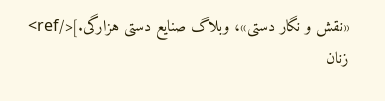«نقش و نگار دستی»، وبلاگ صنایع دستی هزارگی.]</ref>
زنان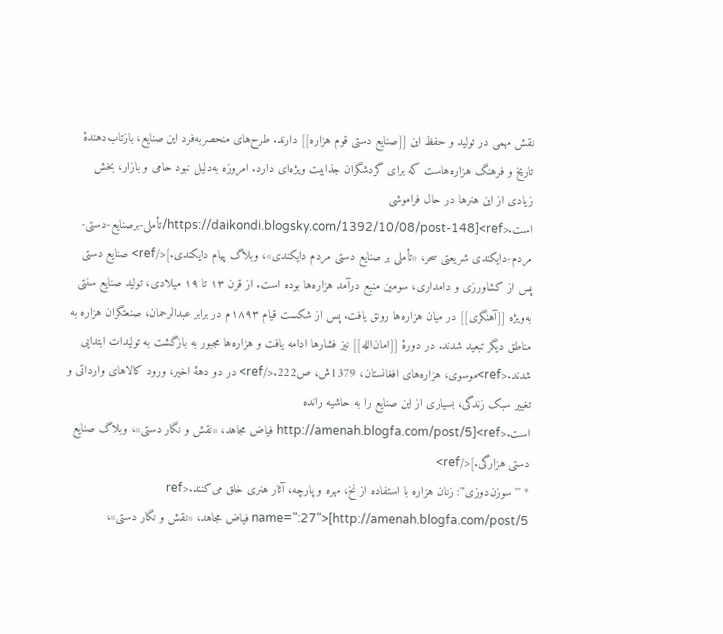نقش مهمی در تولید و حفظ این [[صنایع دستی قوم هزاره]] دارند. طرح‌های منحصربه‌فرد این صنایع، بازتاب‌دهندهٔ تاریخ و فرهنگ هزاره‌هاست که برای گردشگران جذابیت ویژه‌ای دارد. امروزه به‌دلیل نبود حامی و بازار، بخش زیادی از این هنرها در حال فراموشی است.<ref>[https://daikondi.blogsky.com/1392/10/08/post-148/تأملی-برصنایع-دستی-مردم-دایکندی شریعتی سحر، «تأملی بر صنایع دستی مردم دایکندی»، وبلاگ پیام دایکندی.]</ref> صنایع دستی پس از کشاورزی و دامداری، سومین منبع درآمد هزاره‌ها بوده است. از قرن ۱۳ تا ۱۹ میلادی، تولید صنایع سنتی به‌ویژه [[آهنگری]] در میان هزاره‌ها رونق یافت. پس از شکست قیام ۱۸۹۳م در برابر عبدالرحمان، صنعتگران هزاره به مناطق دیگر تبعید شدند. در دورۀ [[امان‌الله]] نیز فشارها ادامه یافت و هزاره‌ها مجبور به بازگشت به تولیدات ابتدایی شدند.<ref>موسوی، هزاره‌های افغانستان، 1379ش، ص222.</ref> در دو دهۀ اخیر، ورود کالاهای وارداتی و تغییر سبک زندگی، بسیاری از این صنایع را به حاشیه رانده است.<ref>[http://amenah.blogfa.com/post/5 فیاض مجاهد، «نقش و نگار دستی»، وبلاگ صنایع دستی هزارگی.]</ref>
* '''سوزن‌دوزی''': زنان هزاره با استفاده از نخ، مهره و پارچه، آثار هنری خلق می‌کنند.<ref name=":27">[http://amenah.blogfa.com/post/5 فیاض مجاهد، «نقش و نگار دستی»،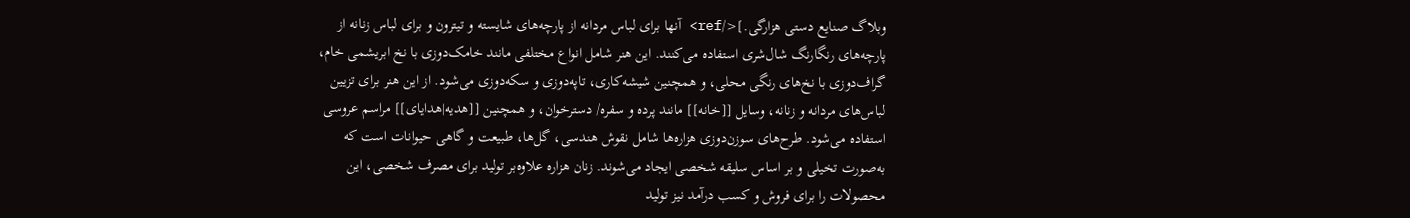وبلاگ صنایع دستی هزارگی.]</ref> آنها برای لباس مردانه از پارچه‌های شایسته و تیترون و برای لباس زنانه از پارچه‌های رنگارنگ شال‌شری استفاده می‌کنند. این هنر شامل انواع مختلفی مانند خامک‌دوزی با نخ ابریشمی خام، گراف‌دوزی با نخ‌های رنگی محلی، و همچنین شیشه‌کاری، تاپه‌دوزی و سکه‌دوزی می‌شود. از این هنر برای تزیین لباس‌های مردانه و زنانه، وسایل [[خانه]] مانند پرده و سفره/ دسترخوان، و همچنین [[هدیه|هدایای]] مراسم عروسی استفاده می‌شود. طرح‌های سوزن‌دوزی هزاره‌ها شامل نقوش هندسی، گل‌ها، طبیعت و گاهی حیوانات است که به‌صورت تخیلی و بر اساس سلیقه شخصی ایجاد می‌شوند. زنان هزاره علاوه‌بر تولید برای مصرف شخصی، این محصولات را برای فروش و کسب درآمد نیز تولید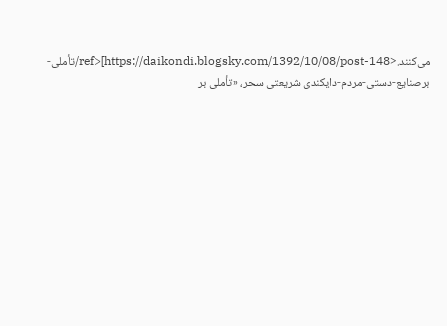می‌کنند.<ref>[https://daikondi.blogsky.com/1392/10/08/post-148/تأملی-برصنایع-دستی-مردم-دایکندی شریعتی سحر، «تأملی بر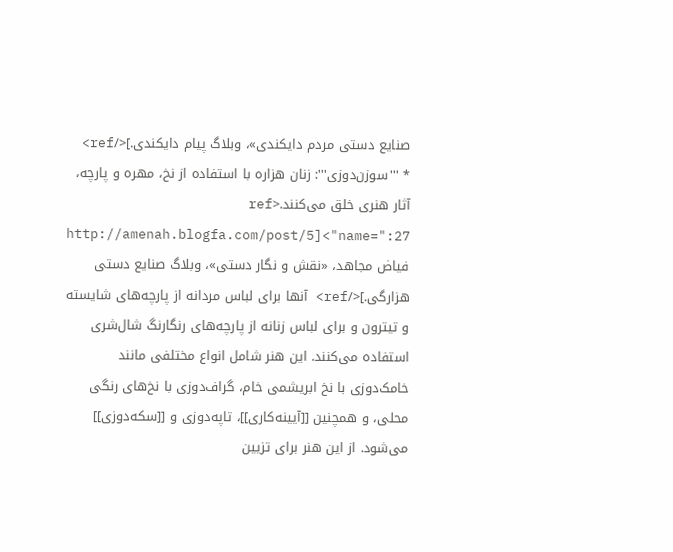صنایع دستی مردم دایکندی»، وبلاگ پیام دایکندی.]</ref>
* '''سوزن‌دوزی''': زنان هزاره با استفاده از نخ، مهره و پارچه، آثار هنری خلق می‌کنند.<ref name=":27">[http://amenah.blogfa.com/post/5 فیاض مجاهد، «نقش و نگار دستی»، وبلاگ صنایع دستی هزارگی.]</ref> آنها برای لباس مردانه از پارچه‌های شایسته و تیترون و برای لباس زنانه از پارچه‌های رنگارنگ شال‌شری استفاده می‌کنند. این هنر شامل انواع مختلفی مانند خامک‌دوزی با نخ ابریشمی خام، گراف‌دوزی با نخ‌های رنگی محلی، و همچنین [[آیینه‌کاری]]، تاپه‌دوزی و [[سکه‌دوزی]] می‌شود. از این هنر برای تزیین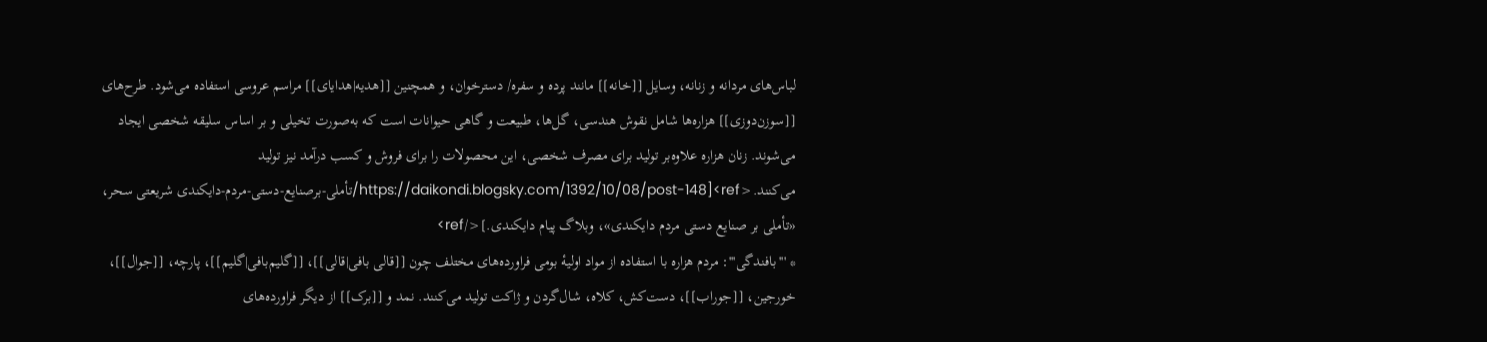لباس‌های مردانه و زنانه، وسایل [[خانه]] مانند پرده و سفره/ دسترخوان، و همچنین [[هدیه|هدایای]] مراسم عروسی استفاده می‌شود. طرح‌های [[سوزن‌دوزی]] هزاره‌ها شامل نقوش هندسی، گل‌ها، طبیعت و گاهی حیوانات است که به‌صورت تخیلی و بر اساس سلیقه شخصی ایجاد می‌شوند. زنان هزاره علاوه‌بر تولید برای مصرف شخصی، این محصولات را برای فروش و کسب درآمد نیز تولید می‌کنند.<ref>[https://daikondi.blogsky.com/1392/10/08/post-148/تأملی-برصنایع-دستی-مردم-دایکندی شریعتی سحر، «تأملی بر صنایع دستی مردم دایکندی»، وبلاگ پیام دایکندی.]</ref>
* '''بافندگی''': مردم هزاره با استفاده از مواد اولیهٔ بومی فراورده‌های مختلف چون [[قالی بافی|قالی]]، [[گلیم‌بافی|گلیم]]، پارچه، [[جوال]]، خورجین، [[جوراب]]، دست‌کش، کلاه، شال‌گردن و ژاکت تولید می‌کنند. نمد و [[برک]] از دیگر فراورده‌های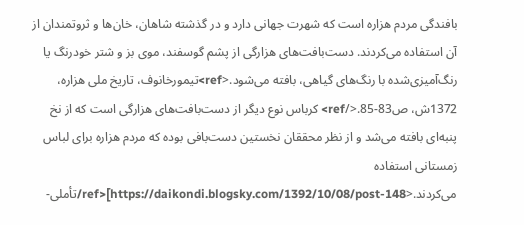بافندگی مردم هزاره است که شهرت جهانی دارد و در گذشته شاهان، خان‌ها و ثروتمندان از آن استفاده می‌کردند. دست‌بافت‌های هزارگی از پشم گوسفند، موی بز و شتر خودرنگ یا رنگ‌آمیزی‌شده با رنگ‌های گیاهی، بافته می‌شود.<ref>تیمورخانوف، تاریخ ملی هزاره، 1372ش، ص83-85.</ref> کرباس نوع دیگر از دست‌بافت‌های هزارگی است که از نخ پنبه‌ای بافته می‌شد و از نظر محققان نخستین دست‌بافی بوده که مردم هزاره برای لباس زمستانی استفاده می‌کردند.<ref>[https://daikondi.blogsky.com/1392/10/08/post-148/تأملی-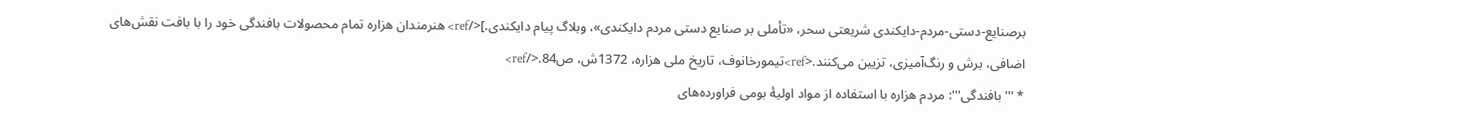برصنایع-دستی-مردم-دایکندی شریعتی سحر، «تأملی بر صنایع دستی مردم دایکندی»، وبلاگ پیام دایکندی.]</ref> هنرمندان هزاره تمام محصولات بافندگی خود را با بافت نقش‌های اضافی، برش و رنگ‌آمیزی، تزیین می‌کنند.<ref>تیمورخانوف، تاریخ ملی هزاره، 1372ش، ص84.</ref>
* '''بافندگی''': مردم هزاره با استفاده از مواد اولیهٔ بومی فراورده‌های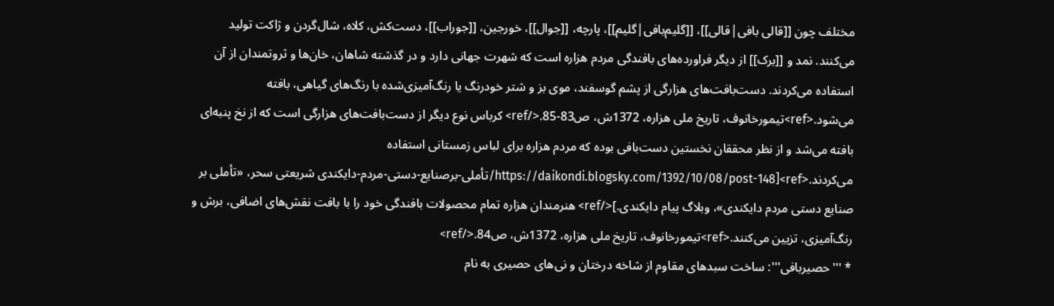مختلف چون [[قالی بافی|قالی]]، [[گلیم‌بافی|گلیم]]، پارچه، [[جوال]]، خورجین، [[جوراب]]، دست‌کش، کلاه، شال‌گردن و ژاکت تولید می‌کنند. نمد و [[برک]] از دیگر فراورده‌های بافندگی مردم هزاره است که شهرت جهانی دارد و در گذشته شاهان، خان‌ها و ثروتمندان از آن استفاده می‌کردند. دست‌بافت‌های هزارگی از پشم گوسفند، موی بز و شتر خودرنگ یا رنگ‌آمیزی‌شده با رنگ‌های گیاهی، بافته می‌شود.<ref>تیمورخانوف، تاریخ ملی هزاره، 1372ش، ص83-85.</ref> کرباس نوع دیگر از دست‌بافت‌های هزارگی است که از نخ پنبه‌ای بافته می‌شد و از نظر محققان نخستین دست‌بافی بوده که مردم هزاره برای لباس زمستانی استفاده می‌کردند.<ref>[https://daikondi.blogsky.com/1392/10/08/post-148/تأملی-برصنایع-دستی-مردم-دایکندی شریعتی سحر، «تأملی بر صنایع دستی مردم دایکندی»، وبلاگ پیام دایکندی.]</ref> هنرمندان هزاره تمام محصولات بافندگی خود را با بافت نقش‌های اضافی، برش و رنگ‌آمیزی، تزیین می‌کنند.<ref>تیمورخانوف، تاریخ ملی هزاره، 1372ش، ص84.</ref>
* '''حصیربافی''': ساخت سبدهای مقاوم از شاخه درختان و نی‌های حصیری به نام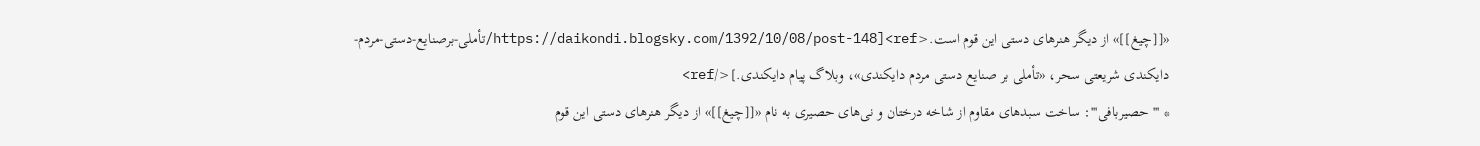«[[چیغ]]» از دیگر هنرهای دستی این قوم است.<ref>[https://daikondi.blogsky.com/1392/10/08/post-148/تأملی-برصنایع-دستی-مردم-دایکندی شریعتی سحر، «تأملی بر صنایع دستی مردم دایکندی»، وبلاگ پیام دایکندی.]</ref>
* '''حصیربافی''': ساخت سبدهای مقاوم از شاخه درختان و نی‌های حصیری به نام «[[چیغ]]» از دیگر هنرهای دستی این قوم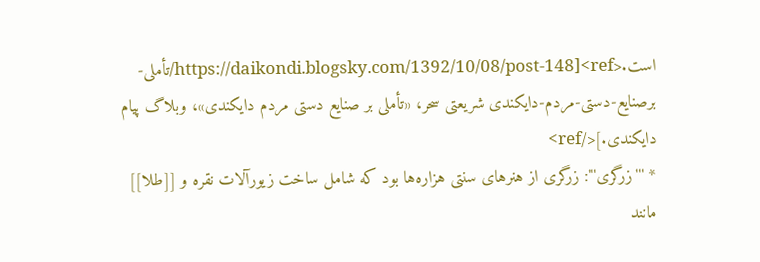است.<ref>[https://daikondi.blogsky.com/1392/10/08/post-148/تأملی-برصنایع-دستی-مردم-دایکندی شریعتی سحر، «تأملی بر صنایع دستی مردم دایکندی»، وبلاگ پیام دایکندی.]</ref>
* '''زرگری''': زرگری از هنرهای سنتی هزاره‌ها بود که شامل ساخت زیورآلات نقره و [[طلا]] مانند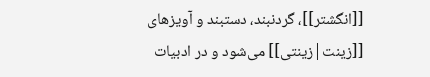[[انگشتر]]، گردنبند، دستبند و آویزهای [[زینت|زینتی]] می‌شود و در ادبیات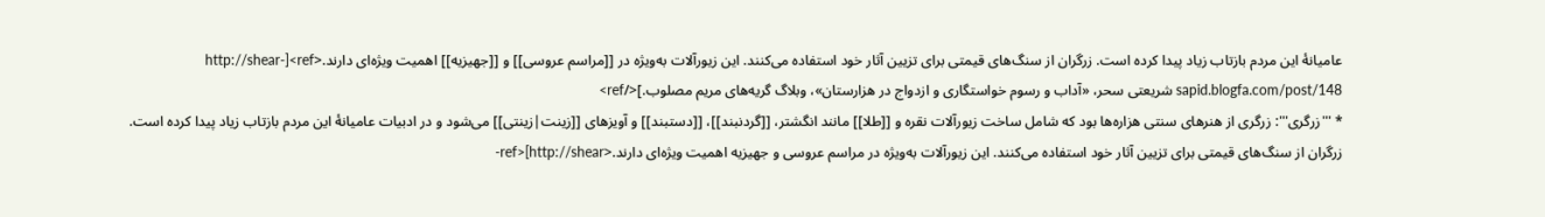عامیانهٔ این مردم بازتاب زیاد پیدا کرده است. زرگران از سنگ‌های قیمتی برای تزیین آثار خود استفاده می‌کنند. این زیورآلات به‌ویژه در [[مراسم عروسی]] و [[جهیزیه]] اهمیت ویژه‌ای دارند.<ref>[http://shear-sapid.blogfa.com/post/148 شریعتی سحر، «آداب و رسوم خواستگاری و ازدواج در هزارستان»، وبلاگ گریه‌های مریم مصلوب.]</ref>
* '''زرگری''': زرگری از هنرهای سنتی هزاره‌ها بود که شامل ساخت زیورآلات نقره و [[طلا]] مانند انگشتر، [[گردنبند]]، [[دستبند]] و آویزهای [[زینت|زینتی]] می‌شود و در ادبیات عامیانهٔ این مردم بازتاب زیاد پیدا کرده است. زرگران از سنگ‌های قیمتی برای تزیین آثار خود استفاده می‌کنند. این زیورآلات به‌ویژه در مراسم عروسی و جهیزیه اهمیت ویژه‌ای دارند.<ref>[http://shear-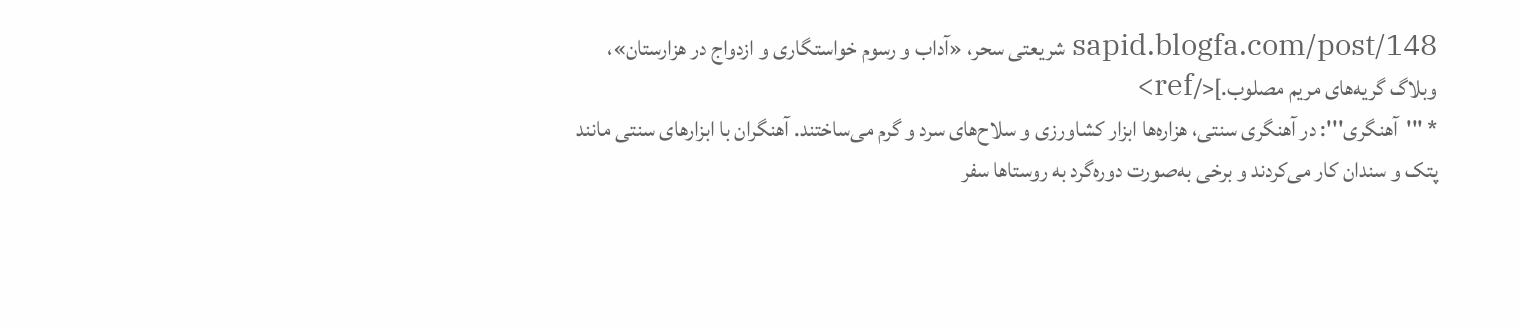sapid.blogfa.com/post/148 شریعتی سحر، «آداب و رسوم خواستگاری و ازدواج در هزارستان»، وبلاگ گریه‌های مریم مصلوب.]</ref>
* '''آهنگری''': در آهنگری سنتی، هزاره‌ها ابزار کشاورزی و سلاح‌های سرد و گرم می‌ساختند. آهنگران با ابزارهای سنتی مانند پتک و سندان کار می‌کردند و برخی به‌صورت دوره‌گرد به روستاها سفر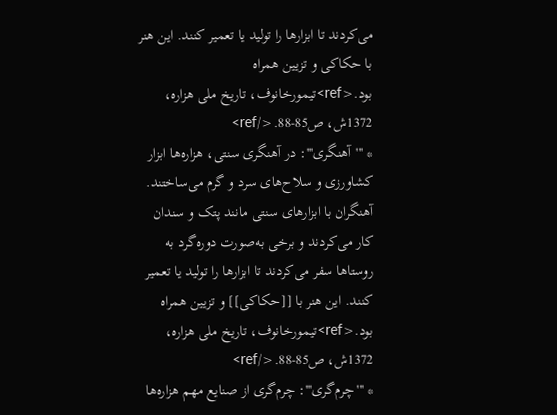می‌کردند تا ابزارها را تولید یا تعمیر کنند. این هنر با حکاکی و تزیین همراه بود.<ref>تیمورخانوف، تاریخ ملی هزاره، 1372ش، ص85-88.</ref>
* '''آهنگری''': در آهنگری سنتی، هزاره‌ها ابزار کشاورزی و سلاح‌های سرد و گرم می‌ساختند. آهنگران با ابزارهای سنتی مانند پتک و سندان کار می‌کردند و برخی به‌صورت دوره‌گرد به روستاها سفر می‌کردند تا ابزارها را تولید یا تعمیر کنند. این هنر با [[حکاکی]] و تزیین همراه بود.<ref>تیمورخانوف، تاریخ ملی هزاره، 1372ش، ص85-88.</ref>
* '''چرم‌گری''': چرم‌گری از صنایع مهم هزاره‌ها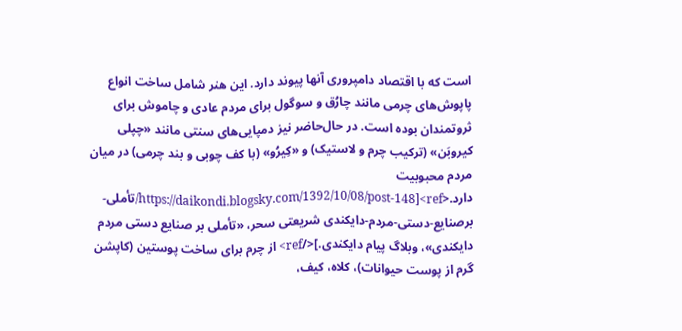است که با اقتصاد دامپروری آنها پیوند دارد. این هنر شامل ساخت انواع پاپوش‌های چرمی مانند چارُق و سوگول برای مردم عادی و چاموش برای ثروتمندان بوده است. در حال‌حاضر نیز دمپایی‌های سنتی مانند «چپلی کیروبَن» (ترکیب چرم و لاستیک) و «کِیرُو» (با کف چوبی و بند چرمی) در میان مردم محبوبیت دارد.<ref>[https://daikondi.blogsky.com/1392/10/08/post-148/تأملی-برصنایع-دستی-مردم-دایکندی شریعتی سحر، «تأملی بر صنایع دستی مردم دایکندی»، وبلاگ پیام دایکندی.]</ref> از چرم برای ساخت پوستین (کاپشن گرم از پوست حیوانات)، کلاه، کیف،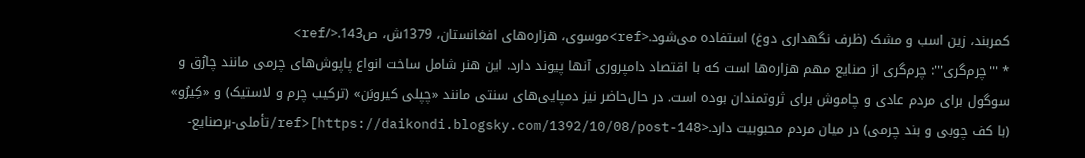کمربند، زین اسب و مشک (ظرف نگهداری دوغ) استفاده می‌شود.<ref>موسوی، هزاره‌های افغانستان، 1379ش، ص143.</ref>
* '''چرم‌گری''': چرم‌گری از صنایع مهم هزاره‌ها است که با اقتصاد دامپروری آنها پیوند دارد. این هنر شامل ساخت انواع پاپوش‌های چرمی مانند چارُق و سوگول برای مردم عادی و چاموش برای ثروتمندان بوده است. در حال‌حاضر نیز دمپایی‌های سنتی مانند «چپلی کیروبَن» (ترکیب چرم و لاستیک) و «کِیرُو» (با کف چوبی و بند چرمی) در میان مردم محبوبیت دارد.<ref>[https://daikondi.blogsky.com/1392/10/08/post-148/تأملی-برصنایع-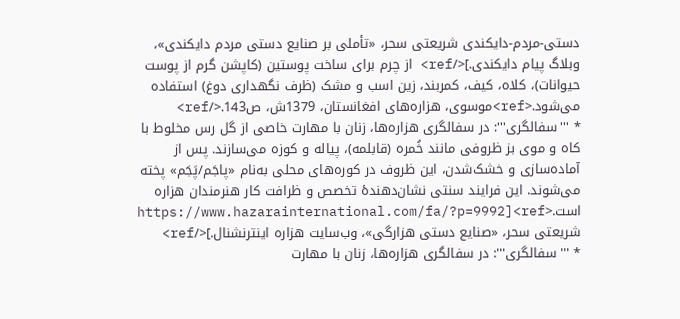دستی-مردم-دایکندی شریعتی سحر، «تأملی بر صنایع دستی مردم دایکندی»، وبلاگ پیام دایکندی.]</ref> از چرم برای ساخت پوستین (کاپشن گرم از پوست حیوانات)، کلاه، کیف، کمربند، زین اسب و مشک (ظرف نگهداری دوغ) استفاده می‌شود.<ref>موسوی، هزاره‌های افغانستان، 1379ش، ص143.</ref>
* '''سفالگری''': در سفالگری هزاره‌ها، زنان با مهارت خاصی از گل رس مخلوط با کاه و موی بز ظروفی مانند خُمره (قابلمه)، پیاله و کوزه می‌سازند. پس از آماده‌سازی و خشک‌شدن، این ظروف در کوره‌های محلی به‌نام «پاجَم/پَجَم» پخته می‌شوند. این فرایند سنتی نشان‌دهندهٔ تخصص و ظرافت کار هنرمندان هزاره است.<ref>[https://www.hazarainternational.com/fa/?p=9992 شریعتی سحر، «صنایع دستی هزارگی»، وب‌سایت هزاره اینترنشنال.]</ref>
* '''سفالگری''': در سفالگری هزاره‌ها، زنان با مهارت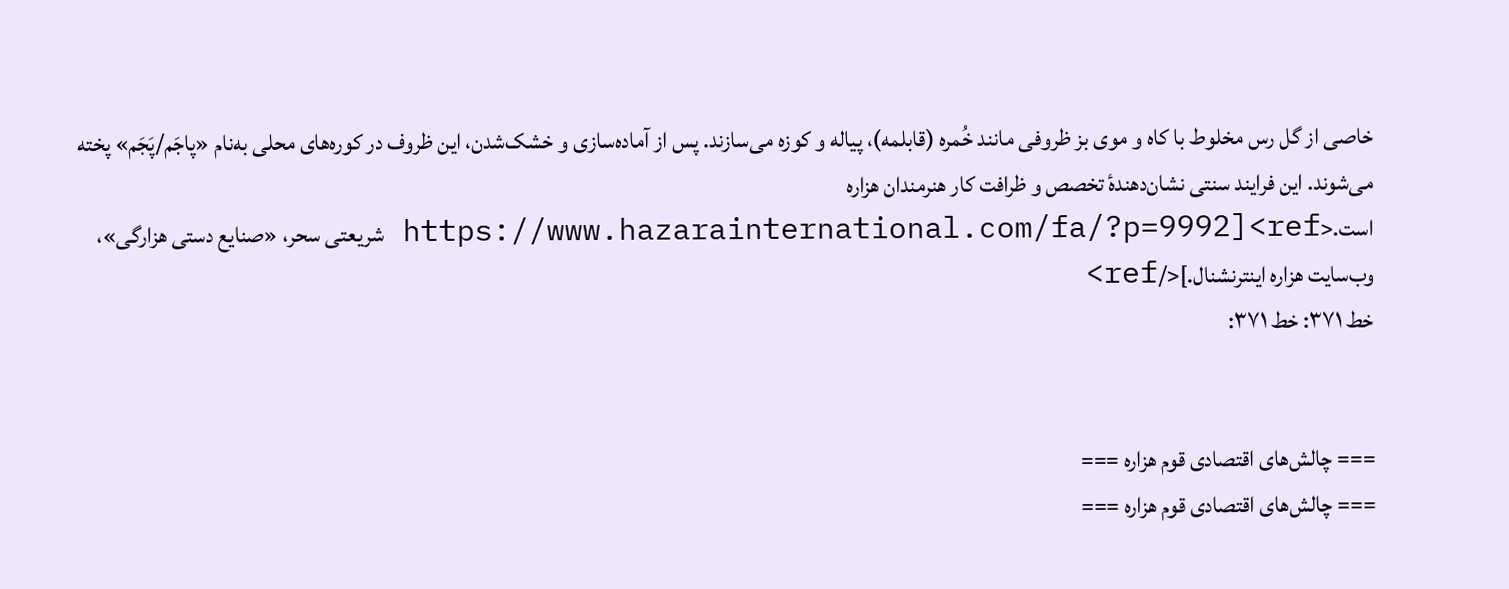خاصی از گل رس مخلوط با کاه و موی بز ظروفی مانند خُمره (قابلمه)، پیاله و کوزه می‌سازند. پس از آماده‌سازی و خشک‌شدن، این ظروف در کوره‌های محلی به‌نام «پاجَم/پَجَم» پخته می‌شوند. این فرایند سنتی نشان‌دهندهٔ تخصص و ظرافت کار هنرمندان هزاره است.<ref>[https://www.hazarainternational.com/fa/?p=9992 شریعتی سحر، «صنایع دستی هزارگی»، وب‌سایت هزاره اینترنشنال.]</ref>
خط ۳۷۱: خط ۳۷۱:


=== چالش‌های اقتصادی قوم هزاره ===
=== چالش‌های اقتصادی قوم هزاره ===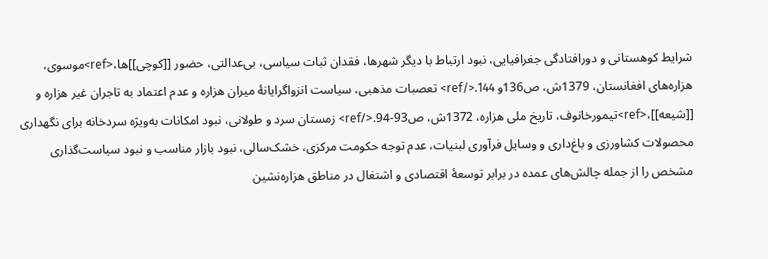شرایط کوهستانی و دورافتادگی جغرافیایی، نبود ارتباط با دیگر شهرها، فقدان ثبات سیاسی، بی‌عدالتی، حضور [[کوچی]]ها،<ref>موسوی، هزاره‌های افغانستان، 1379ش، ص136و 144.</ref> تعصبات مذهبی، سیاست انزواگرایانهٔ میران هزاره و عدم اعتماد به تاجران غیر هزاره و [[شیعه]]،<ref>تیمورخانوف، تاریخ ملی هزاره، 1372ش، ص93-94.</ref> زمستان سرد و طولانی، نبود امکانات به‌ویژه سردخانه برای نگهداری محصولات کشاورزی و باغ‌داری و وسایل فرآوری لبنیات، عدم توجه حکومت مرکزی، خشک‌سالی، نبود بازار مناسب و نبود سیاست‌گذاری مشخص را از جمله چالش‌های عمده در برابر توسعهٔ اقتصادی و اشتغال در مناطق هزاره‌نشین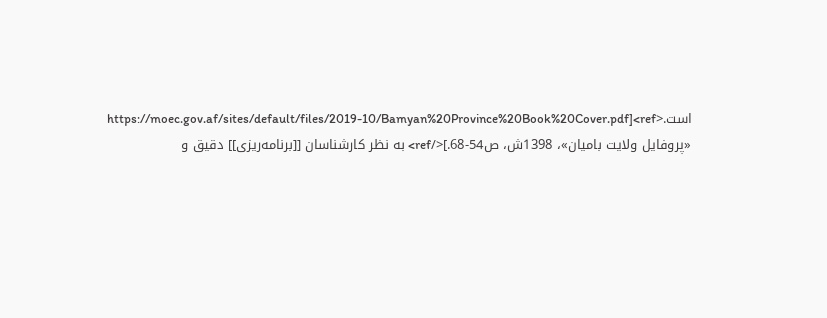است.<ref>[https://moec.gov.af/sites/default/files/2019-10/Bamyan%20Province%20Book%20Cover.pdf «پروفایل ولایت بامیان»، 1398ش، ص54-68.]</ref> به نظر کارشناسان [[برنامه‌ریزی]] دقیق و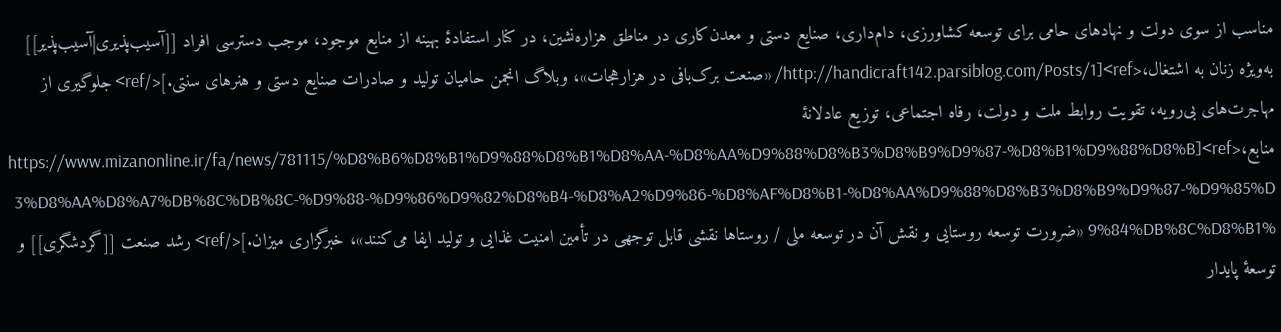مناسب از سوی دولت و نهادهای حامی برای توسعه کشاورزی، دام‌داری، صنایع دستی و معدن‌کاری در مناطق هزاره‌نشین، در کنار استفادهٔ بهینه از منابع موجود، موجب دسترسی افراد [[آسیب‌پذیری|آسیب‌پذیر]] به‌ویژه زنان به اشتغال،<ref>[http://handicraft142.parsiblog.com/Posts/1/ «صنعت برک‌بافی در هزارهجات»، وبلاگ انجمن حامیان تولید و صادرات صنایع دستی و هنرهای سنتی.]</ref> جلوگیری از مهاجرت‌های بی‌رویه، تقویت روابط ملت و دولت، رفاه اجتماعی، توزیع عادلانهٔ منابع،<ref>[https://www.mizanonline.ir/fa/news/781115/%D8%B6%D8%B1%D9%88%D8%B1%D8%AA-%D8%AA%D9%88%D8%B3%D8%B9%D9%87-%D8%B1%D9%88%D8%B3%D8%AA%D8%A7%DB%8C%DB%8C-%D9%88-%D9%86%D9%82%D8%B4-%D8%A2%D9%86-%D8%AF%D8%B1-%D8%AA%D9%88%D8%B3%D8%B9%D9%87-%D9%85%D9%84%DB%8C%D8%B1% «ضرورت توسعه روستایی و نقش آن در توسعه ملی / روستاها نقشی قابل توجهی در تأمین امنیت غذایی و تولید ایفا می‌کنند»، خبرگزاری میزان.]</ref> رشد صنعت [[گردشگری]] و توسعهٔ پایدار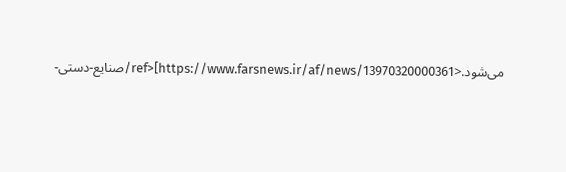می‌شود.<ref>[https://www.farsnews.ir/af/news/13970320000361/صنایع-دستی-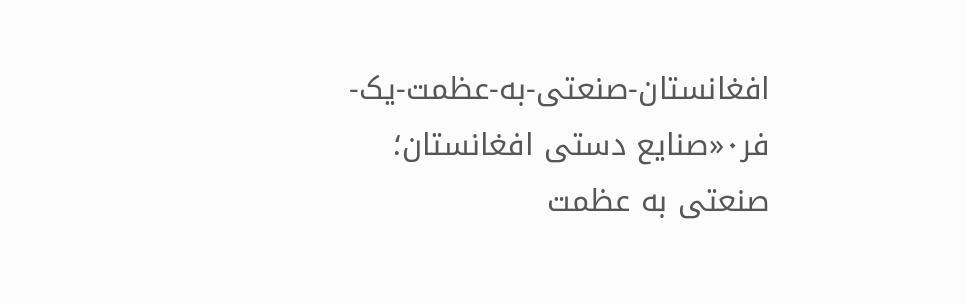افغانستان-صنعتی-به-عظمت-یک-فر٠«صنایع دستی افغانستان؛ صنعتی به عظمت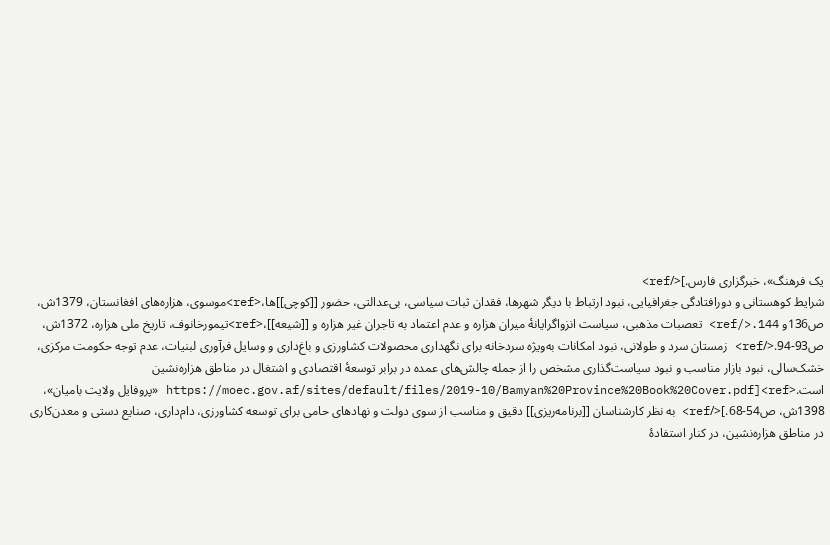یک فرهنگ»، خبرگزاری فارس.]</ref>
شرایط کوهستانی و دورافتادگی جغرافیایی، نبود ارتباط با دیگر شهرها، فقدان ثبات سیاسی، بی‌عدالتی، حضور [[کوچی]]ها،<ref>موسوی، هزاره‌های افغانستان، 1379ش، ص136و 144.</ref> تعصبات مذهبی، سیاست انزواگرایانهٔ میران هزاره و عدم اعتماد به تاجران غیر هزاره و [[شیعه]]،<ref>تیمورخانوف، تاریخ ملی هزاره، 1372ش، ص93-94.</ref> زمستان سرد و طولانی، نبود امکانات به‌ویژه سردخانه برای نگهداری محصولات کشاورزی و باغ‌داری و وسایل فرآوری لبنیات، عدم توجه حکومت مرکزی، خشک‌سالی، نبود بازار مناسب و نبود سیاست‌گذاری مشخص را از جمله چالش‌های عمده در برابر توسعهٔ اقتصادی و اشتغال در مناطق هزاره‌نشین است.<ref>[https://moec.gov.af/sites/default/files/2019-10/Bamyan%20Province%20Book%20Cover.pdf «پروفایل ولایت بامیان»، 1398ش، ص54-68.]</ref> به نظر کارشناسان [[برنامه‌ریزی]] دقیق و مناسب از سوی دولت و نهادهای حامی برای توسعه کشاورزی، دام‌داری، صنایع دستی و معدن‌کاری در مناطق هزاره‌نشین، در کنار استفادهٔ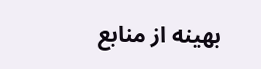بهینه از منابع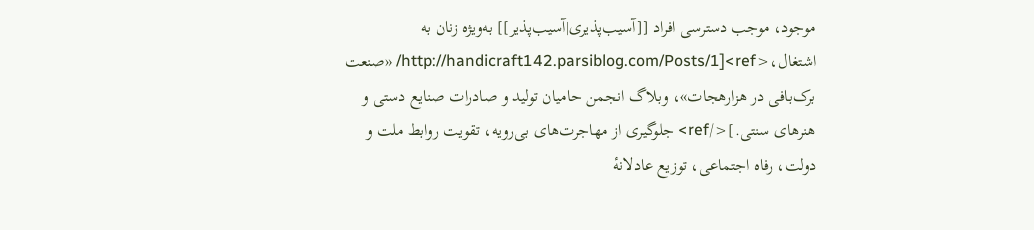موجود، موجب دسترسی افراد [[آسیب‌پذیری|آسیب‌پذیر]] به‌ویژه زنان به اشتغال،<ref>[http://handicraft142.parsiblog.com/Posts/1/ «صنعت برک‌بافی در هزارهجات»، وبلاگ انجمن حامیان تولید و صادرات صنایع دستی و هنرهای سنتی.]</ref> جلوگیری از مهاجرت‌های بی‌رویه، تقویت روابط ملت و دولت، رفاه اجتماعی، توزیع عادلانهٔ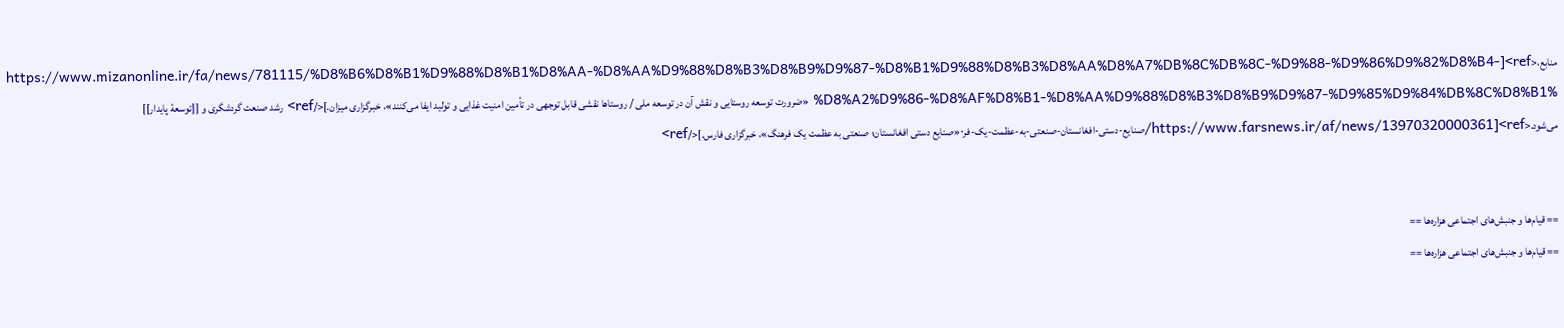منابع،<ref>[https://www.mizanonline.ir/fa/news/781115/%D8%B6%D8%B1%D9%88%D8%B1%D8%AA-%D8%AA%D9%88%D8%B3%D8%B9%D9%87-%D8%B1%D9%88%D8%B3%D8%AA%D8%A7%DB%8C%DB%8C-%D9%88-%D9%86%D9%82%D8%B4-%D8%A2%D9%86-%D8%AF%D8%B1-%D8%AA%D9%88%D8%B3%D8%B9%D9%87-%D9%85%D9%84%DB%8C%D8%B1% «ضرورت توسعه روستایی و نقش آن در توسعه ملی / روستاها نقشی قابل توجهی در تأمین امنیت غذایی و تولید ایفا می‌کنند»، خبرگزاری میزان.]</ref> رشد صنعت گردشگری و [[توسعهٔ پایدار]] می‌شود.<ref>[https://www.farsnews.ir/af/news/13970320000361/صنایع-دستی-افغانستان-صنعتی-به-عظمت-یک-فر٠«صنایع دستی افغانستان؛ صنعتی به عظمت یک فرهنگ»، خبرگزاری فارس.]</ref>


== قیام‌ها و جنبش‌های اجتماعی هزاره‌ها ==
== قیام‌ها و جنبش‌های اجتماعی هزاره‌ها ==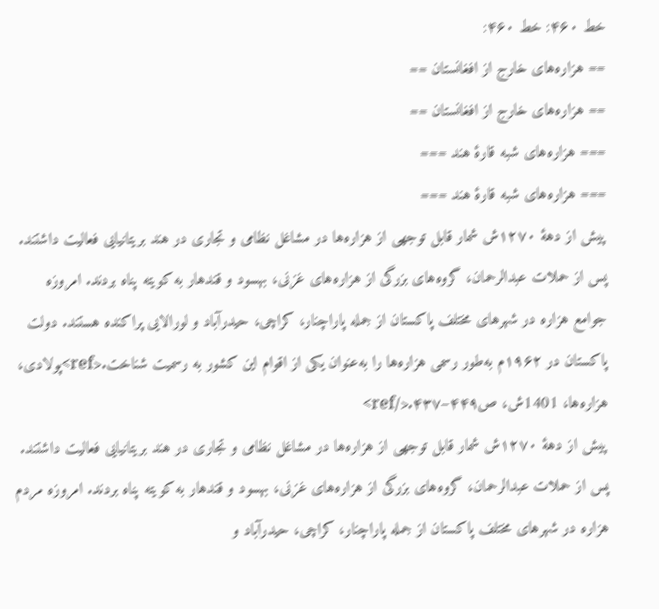خط ۴۶۰: خط ۴۶۰:
== هزاره‌های خارج از افغانستان ==
== هزاره‌های خارج از افغانستان ==
=== هزاره‌های شبه قارهٔ هند ===
=== هزاره‌های شبه قارهٔ هند ===
پیش از دههٔ ۱۲۷۰ش شمار قابل توجهی از هزاره‌ها در مشاغل نظامی و تجاری در هند بریتانیایی فعالیت داشتند. پس از حملات عبدالرحمان، گروه‌های بزرگی از هزاره‌های غزنی، بهسود و قندهار به کویته پناه بردند. امروزه جوامع هزاره در شهرهای مختلف پاکستان از جمله پاراچنار، کراچی، حیدرآباد و لورالایی پراکنده هستند. دولت پاکستان در ۱۹۶۲م به‌طور رسمی هزاره‌ها را به‌عنوان یکی از اقوام این کشور به رسمیت شناخت.<ref>پولادی، هزاره‌ها، 1401ش، ص۴۴۹–۴۳۷.</ref>
پیش از دههٔ ۱۲۷۰ش شمار قابل توجهی از هزاره‌ها در مشاغل نظامی و تجاری در هند بریتانیایی فعالیت داشتند. پس از حملات عبدالرحمان، گروه‌های بزرگی از هزاره‌های غزنی، بهسود و قندهار به کویته پناه بردند. امروزه مردم هزاره در شهرهای مختلف پاکستان از جمله پاراچنار، کراچی، حیدرآباد و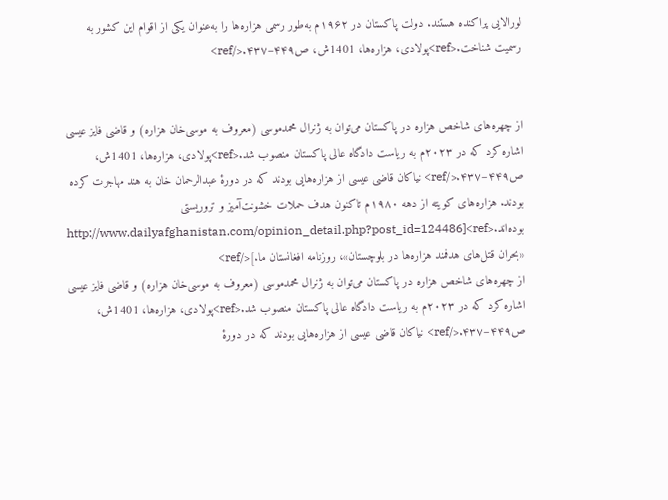لورالایی پراکنده هستند. دولت پاکستان در ۱۹۶۲م به‌طور رسمی هزاره‌ها را به‌عنوان یکی از اقوام این کشور به رسمیت شناخت.<ref>پولادی، هزاره‌ها، 1401ش، ص۴۴۹–۴۳۷.</ref>


از چهره‌های شاخص هزاره در پاکستان می‌توان به ژنرال محمدموسی (معروف به موسی‌خان هزاره) و قاضی فایز عیسی اشاره کرد که در ۲۰۲۳م به ریاست دادگاه عالی پاکستان منصوب شد.<ref>پولادی، هزاره‌ها، 1401ش، ص۴۴۹–۴۳۷.</ref> نیاکان قاضی عیسی از هزاره‌هایی بودند که در دورهٔ عبدالرحمان خان به هند مهاجرت کرده بودند. هزاره‌های کویته از دهه ۱۹۸۰م تاکنون هدف حملات خشونت‌آمیز و تروریستی بوده‌اند.<ref>[http://www.dailyafghanistan.com/opinion_detail.php?post_id=124486 «بحران قتل‌های هدفمند هزاره‌ها در بلوچستان»، روزنامه افغانستان ما.]</ref>
از چهره‌های شاخص هزاره در پاکستان می‌توان به ژنرال محمدموسی (معروف به موسی‌خان هزاره) و قاضی فایز عیسی اشاره کرد که در ۲۰۲۳م به ریاست دادگاه عالی پاکستان منصوب شد.<ref>پولادی، هزاره‌ها، 1401ش، ص۴۴۹–۴۳۷.</ref> نیاکان قاضی عیسی از هزاره‌هایی بودند که در دورهٔ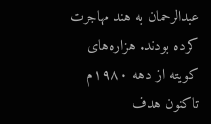عبدالرحمان به هند مهاجرت کرده بودند. هزاره‌های کویته از دهه ۱۹۸۰م تاکنون هدف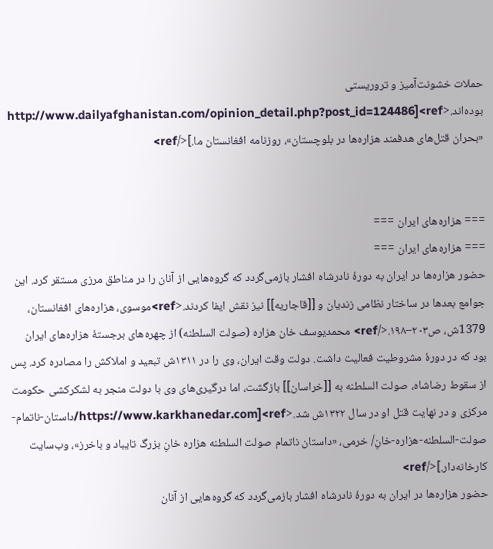حملات خشونت‌آمیز و تروریستی بوده‌اند.<ref>[http://www.dailyafghanistan.com/opinion_detail.php?post_id=124486 «بحران قتل‌های هدفمند هزاره‌ها در بلوچستان»، روزنامه افغانستان ما.]</ref>


=== هزاره‌های ایران ===
=== هزاره‌های ایران ===
حضور هزاره‌ها در ایران به دورهٔ نادرشاه افشار بازمی‌گردد که گروه‌هایی از آنان را در مناطق مرزی مستقر کرد. این جوامع بعدها در ساختار نظامی زندیان و [[قاجاریه]] نیز نقش ایفا کردند.<ref>موسوی، هزاره‌های افغانستان، 1379ش، ص۲۰۳–۱۹۸.</ref> محمدیوسف خان هزاره (صولت السلطنه) از چهره‌های برجستهٔ هزاره‌های ایران بود که در دورهٔ مشروطیت فعالیت داشت. دولت وقت ایران، وی را در ۱۳۱۱ش تبعید و املاکش را مصادره کرد. پس از سقوط رضاشاه، صولت السلطنه به [[خراسان]] بازگشت، اما درگیری‌های وی با دولت منجر به لشکرکشی حکومت مرکزی و در نهایت قتل او در سال ۱۳۲۲ش شد.<ref>[https://www.karkhanedar.com/داستان-ناتمام-صولت-السلطنه-هزاره-خانِ/ خرمی، «داستان ناتمام صولت السلطنه هزاره خانِ بزرگ تایباد و باخرز»، وب‌سایت کارخانه‌دار.]</ref>
حضور هزاره‌ها در ایران به دورهٔ نادرشاه افشار بازمی‌گردد که گروه‌هایی از آنان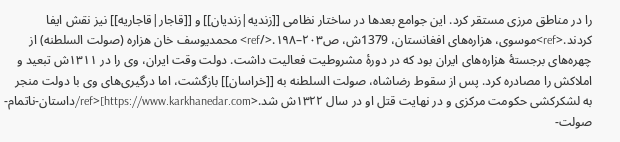را در مناطق مرزی مستقر کرد. این جوامع بعدها در ساختار نظامی [[زندیه|زندیان]] و [[قاجار|قاجاریه]] نیز نقش ایفا کردند.<ref>موسوی، هزاره‌های افغانستان، 1379ش، ص۲۰۳–۱۹۸.</ref> محمدیوسف خان هزاره (صولت السلطنه) از چهره‌های برجستهٔ هزاره‌های ایران بود که در دورهٔ مشروطیت فعالیت داشت. دولت وقت ایران، وی را در ۱۳۱۱ش تبعید و املاکش را مصادره کرد. پس از سقوط رضاشاه، صولت السلطنه به [[خراسان]] بازگشت، اما درگیری‌های وی با دولت منجر به لشکرکشی حکومت مرکزی و در نهایت قتل او در سال ۱۳۲۲ش شد.<ref>[https://www.karkhanedar.com/داستان-ناتمام-صولت-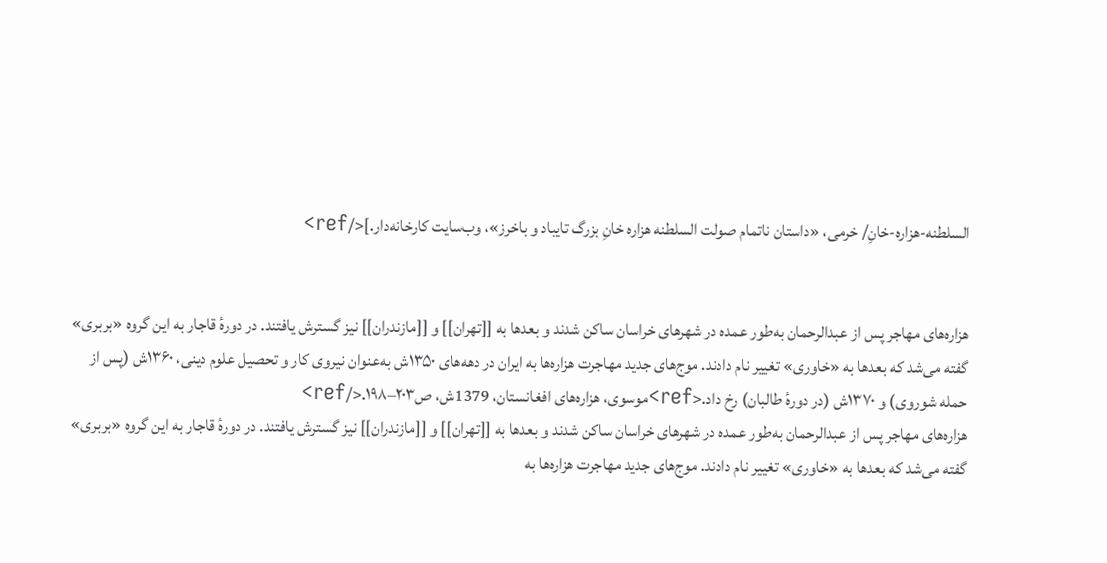السلطنه-هزاره-خانِ/ خرمی، «داستان ناتمام صولت السلطنه هزاره خانِ بزرگ تایباد و باخرز»، وب‌سایت کارخانه‌دار.]</ref>


هزاره‌های مهاجر پس از عبدالرحمان به‌طور عمده در شهرهای خراسان ساکن شدند و بعدها به [[تهران]] و [[مازندران]] نیز گسترش یافتند. در دورهٔ قاجار به این گروه «بربری» گفته می‌شد که بعدها به «خاوری» تغییر نام دادند. موج‌های جدید مهاجرت هزاره‌ها به ایران در دهه‌های ۱۳۵۰ش به‌عنوان نیروی کار و تحصیل علوم دینی، ۱۳۶۰ش (پس از حمله شوروی) و ۱۳۷۰ش (در دورهٔ طالبان) رخ داد.<ref>موسوی، هزاره‌های افغانستان، 1379ش، ص۲۰۳–۱۹۸.</ref>
هزاره‌های مهاجر پس از عبدالرحمان به‌طور عمده در شهرهای خراسان ساکن شدند و بعدها به [[تهران]] و [[مازندران]] نیز گسترش یافتند. در دورهٔ قاجار به این گروه «بربری» گفته می‌شد که بعدها به «خاوری» تغییر نام دادند. موج‌های جدید مهاجرت هزاره‌ها به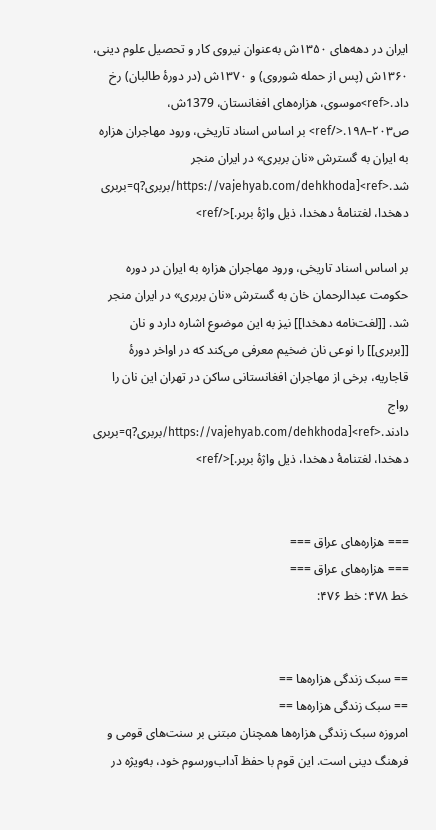ایران در دهه‌های ۱۳۵۰ش به‌عنوان نیروی کار و تحصیل علوم دینی، ۱۳۶۰ش (پس از حمله شوروی) و ۱۳۷۰ش (در دورهٔ طالبان) رخ داد.<ref>موسوی، هزاره‌های افغانستان، 1379ش، ص۲۰۳–۱۹۸.</ref> بر اساس اسناد تاریخی، ورود مهاجران هزاره به ایران به گسترش «نان بربری» در ایران منجر شد.<ref>[https://vajehyab.com/dehkhoda/بربری?q=بربری دهخدا، لغتنامۀ دهخدا، ذیل واژۀ بربر.]</ref>

بر اساس اسناد تاریخی، ورود مهاجران هزاره به ایران در دوره حکومت عبدالرحمان خان به گسترش «نان بربری» در ایران منجر شد. [[لغت‌نامه دهخدا]] نیز به این موضوع اشاره دارد و نان [[بربری]] را نوعی نان ضخیم معرفی می‌کند که در اواخر دورهٔ قاجاریه، برخی از مهاجران افغانستانی ساکن در تهران این نان را رواج دادند.<ref>[https://vajehyab.com/dehkhoda/بربری?q=بربری دهخدا، لغتنامۀ دهخدا، ذیل واژۀ بربر.]</ref>


=== هزاره‌های عراق ===
=== هزاره‌های عراق ===
خط ۴۷۸: خط ۴۷۶:


== سبک زندگی هزاره‌ها ==
== سبک زندگی هزاره‌ها ==
امروزه سبک زندگی هزاره‌ها همچنان مبتنی بر سنت‌های قومی و فرهنگ دینی است. این قوم با حفظ آداب‌ورسوم خود، به‌ویژه در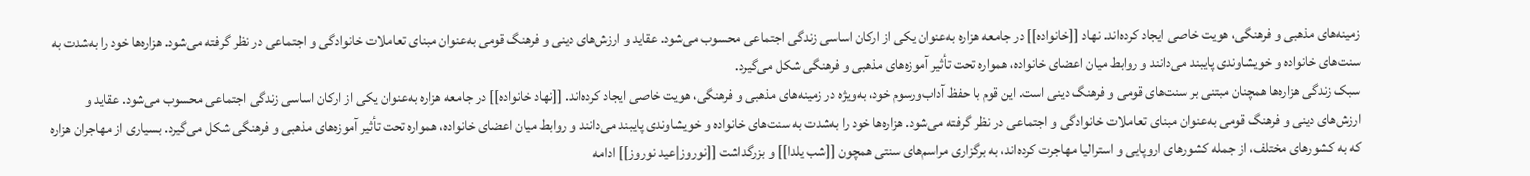زمینه‌های مذهبی و فرهنگی، هویت خاصی ایجاد کرده‌اند. نهاد [[خانواده]] در جامعه هزاره به‌عنوان یکی از ارکان اساسی زندگی اجتماعی محسوب می‌شود. عقاید و ارزش‌های دینی و فرهنگ قومی به‌عنوان مبنای تعاملات خانوادگی و اجتماعی در نظر گرفته می‌شود. هزاره‌ها خود را به‌شدت به سنت‌های خانواده و خویشاوندی پایبند می‌دانند و روابط میان اعضای خانواده، همواره تحت تأثیر آموزه‌های مذهبی و فرهنگی شکل می‌گیرد.
سبک زندگی هزاره‌ها همچنان مبتنی بر سنت‌های قومی و فرهنگ دینی است. این قوم با حفظ آداب‌ورسوم خود، به‌ویژه در زمینه‌های مذهبی و فرهنگی، هویت خاصی ایجاد کرده‌اند. [[نهاد خانواده]] در جامعه هزاره به‌عنوان یکی از ارکان اساسی زندگی اجتماعی محسوب می‌شود. عقاید و ارزش‌های دینی و فرهنگ قومی به‌عنوان مبنای تعاملات خانوادگی و اجتماعی در نظر گرفته می‌شود. هزاره‌ها خود را به‌شدت به سنت‌های خانواده و خویشاوندی پایبند می‌دانند و روابط میان اعضای خانواده، همواره تحت تأثیر آموزه‌های مذهبی و فرهنگی شکل می‌گیرد. بسیاری از مهاجران هزاره که به کشورهای مختلف، از جمله کشورهای اروپایی و استرالیا مهاجرت کرده‌اند، به برگزاری مراسم‌های سنتی همچون [[شب یلدا]] و بزرگداشت [[نوروز|عید نوروز]] ادامه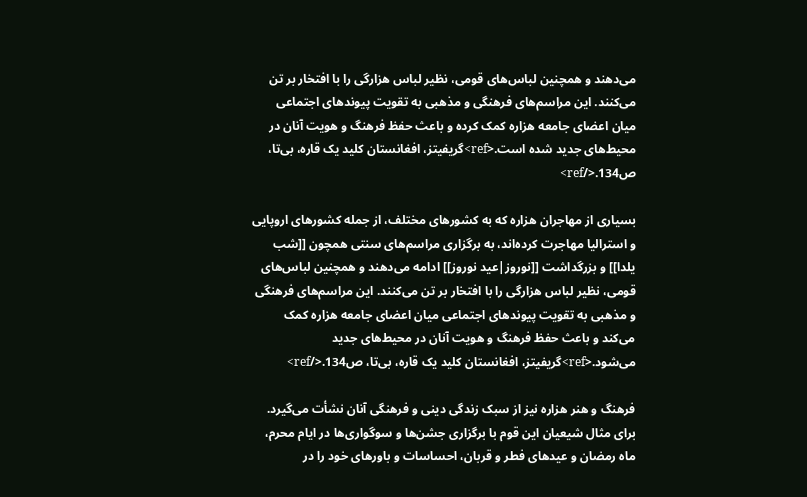می‌دهند و همچنین لباس‌های قومی، نظیر لباس هزارگی را با افتخار بر تن می‌کنند. این مراسم‌های فرهنگی و مذهبی به تقویت پیوندهای اجتماعی میان اعضای جامعه هزاره کمک کرده و باعث حفظ فرهنگ و هویت آنان در محیط‌های جدید شده است.<ref>گریفیتز، افغانستان کلید یک قاره، بی‌تا، ص134.</ref>

بسیاری از مهاجران هزاره که به کشورهای مختلف، از جمله کشورهای اروپایی و استرالیا مهاجرت کرده‌اند، به برگزاری مراسم‌های سنتی همچون [[شب یلدا]] و بزرگداشت [[نوروز|عید نوروز]] ادامه می‌دهند و همچنین لباس‌های قومی، نظیر لباس هزارگی را با افتخار بر تن می‌کنند. این مراسم‌های فرهنگی و مذهبی به تقویت پیوندهای اجتماعی میان اعضای جامعه هزاره کمک می‌کند و باعث حفظ فرهنگ و هویت آنان در محیط‌های جدید می‌شود.<ref>گریفیتز، افغانستان کلید یک قاره، بی‌تا، ص134.</ref>

فرهنگ و هنر هزاره نیز از سبک زندگی دینی و فرهنگی آنان نشأت می‌گیرد. برای مثال شیعیان این قوم با برگزاری جشن‌ها و سوگواری‌ها در ایام محرم، ماه رمضان و عیدهای فطر و قربان، احساسات و باورهای خود را در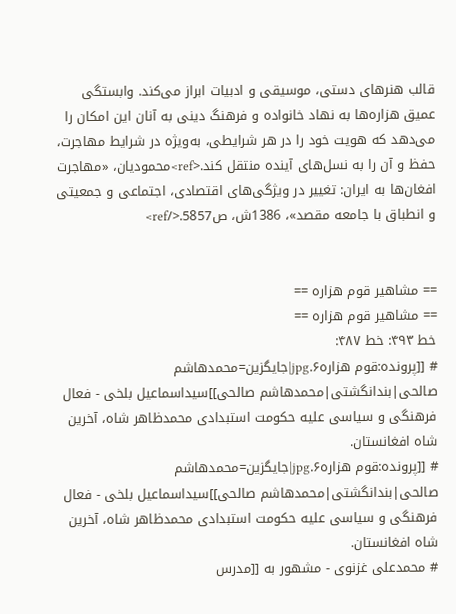قالب هنرهای دستی، موسیقی و ادبیات ابراز می‌کند. وابستگی عمیق هزاره‌ها به نهاد خانواده و فرهنگ دینی به آنان این امکان را می‌دهد که هویت خود را در هر شرایطی، به‌ویژه در شرایط مهاجرت، حفظ و آن را به نسل‌های آینده منتقل کند.<ref>محمودیان، «مهاجرت افغان‌ها به ایران: تغییر در ویژگی‌های اقتصادی، اجتماعی و جمعیتی و انطباق با جامعه مقصد»، 1386ش، ص5857.</ref>


== مشاهیر قوم هزاره ==
== مشاهیر قوم هزاره ==
خط ۴۹۳: خط ۴۸۷:
# [[پرونده:قوم هزاره۶.jpg|جایگزین=محمدهاشم صالحی|بندانگشتی|محمدهاشم صالحی]]سیداسماعیل بلخی - فعال فرهنگی و سیاسی علیه حکومت استبدادی محمدظاهر شاه، آخرین شاه افغانستان.
# [[پرونده:قوم هزاره۶.jpg|جایگزین=محمدهاشم صالحی|بندانگشتی|محمدهاشم صالحی]]سیداسماعیل بلخی - فعال فرهنگی و سیاسی علیه حکومت استبدادی محمدظاهر شاه، آخرین شاه افغانستان.
# محمدعلی غزنوی - مشهور به [[مدرس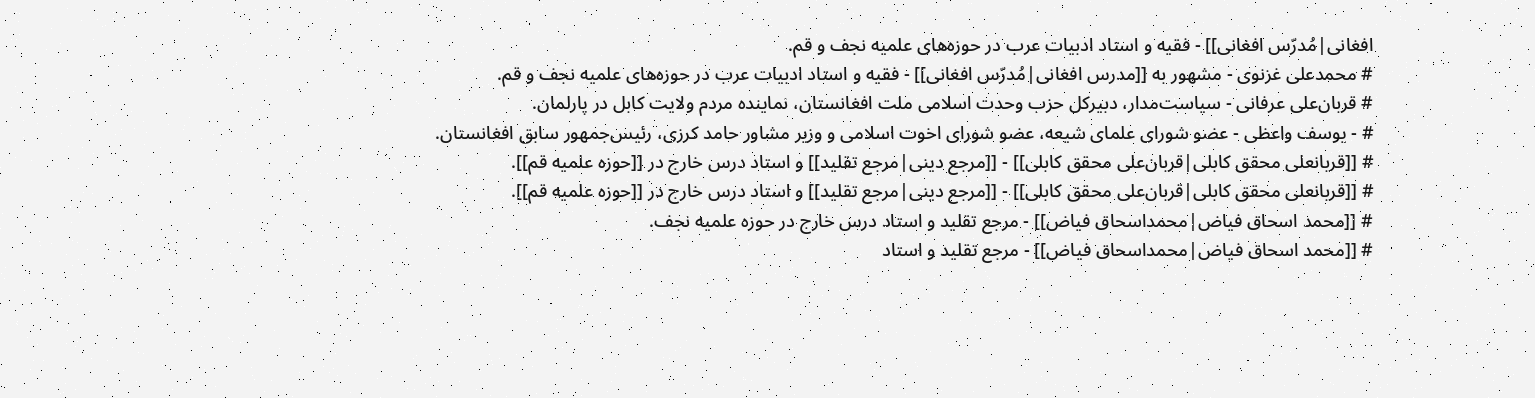افغانی|مُدرّس افغانی]] - فقیه و استاد ادبیات عرب در حوزه‌های علمیه نجف و قم.
# محمدعلی غزنوی - مشهور به [[مدرس افغانی|مُدرّس افغانی]] - فقیه و استاد ادبیات عرب در حوزه‌های علمیه نجف و قم.
# قربان‌علی عرفانی - سیاست‌مدار، دبیرکل حزب وحدت اسلامی ملت افغانستان، نماینده مردم ولایت کابل در پارلمان.
# - یوسف واعظی - عضو شورای علمای شیعه، عضو شورای اخوت اسلامی و وزیر مشاور حامد کرزی، رئیس‌جمهور سابق افغانستان.
# [[قربانعلی محقق کابلی|قربان‌علی محقق کابلی]] - [[مرجع دینی|مرجع تقلید]] و استاد درس خارج در [[حوزه علمیه قم]].
# [[قربانعلی محقق کابلی|قربان‌علی محقق کابلی]] - [[مرجع دینی|مرجع تقلید]] و استاد درس خارج در [[حوزه علمیه قم]].
# [[محمد اسحاق فیاض|محمداسحاق فیاض]] - مرجع تقلید و استاد درس خارج در حوزه علمیه نجف.
# [[محمد اسحاق فیاض|محمداسحاق فیاض]] - مرجع تقلید و استاد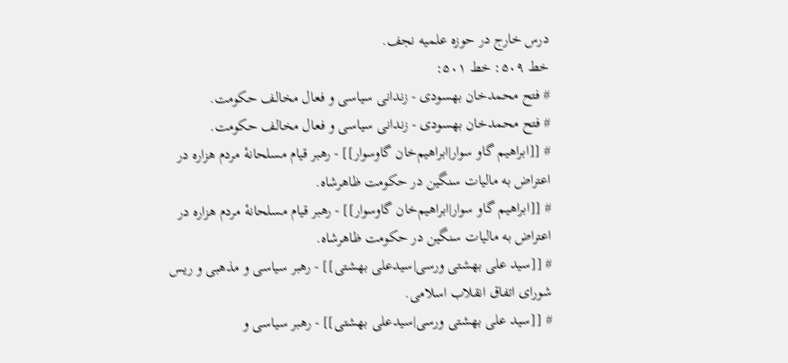درس خارج در حوزه علمیه نجف.
خط ۵۰۹: خط ۵۰۱:
# فتح محمدخان بهسودی - زندانی سیاسی و فعال مخالف حکومت.
# فتح محمدخان بهسودی - زندانی سیاسی و فعال مخالف حکومت.
# [[ابراهیم گاو سوار|ابراهیم‌خان گاوسوار]] - رهبر قیام مسلحانهٔ مردم هزاره در اعتراض به مالیات سنگین در حکومت ظاهرشاه.
# [[ابراهیم گاو سوار|ابراهیم‌خان گاوسوار]] - رهبر قیام مسلحانهٔ مردم هزاره در اعتراض به مالیات سنگین در حکومت ظاهرشاه.
# [[سید علی بهشتی ورسی|سیدعلی بهشتی]] - رهبر سیاسی و مذهبی و ریس شورای اتفاق انقلاب اسلامی.
# [[سید علی بهشتی ورسی|سیدعلی بهشتی]] - رهبر سیاسی و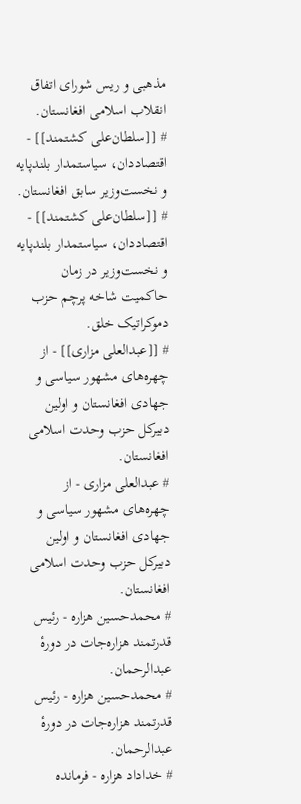مذهبی و ریس شورای اتفاق انقلاب اسلامی افغانستان.
# [[سلطان‌علی کشتمند]] - اقتصاددان، سیاستمدار بلندپایه و نخست‌وزیر سابق افغانستان.
# [[سلطان‌علی کشتمند]] - اقتصاددان، سیاستمدار بلندپایه و نخست‌وزیر در زمان حاکمیت شاخه پرچم حزب دموکراتیک خلق.
# [[عبدالعلی مزاری]] - از چهره‌های مشهور سیاسی و جهادی افغانستان و اولین دبیرکل حزب وحدت اسلامی افغانستان.
# عبدالعلی مزاری - از چهره‌های مشهور سیاسی و جهادی افغانستان و اولین دبیرکل حزب وحدت اسلامی افغانستان.
# محمدحسین هزاره - رئیس قدرتمند هزاره‌جات در دورهٔ عبدالرحمان.
# محمدحسین هزاره - رئیس قدرتمند هزاره‌جات در دورهٔ عبدالرحمان.
# خداداد هزاره - فرمانده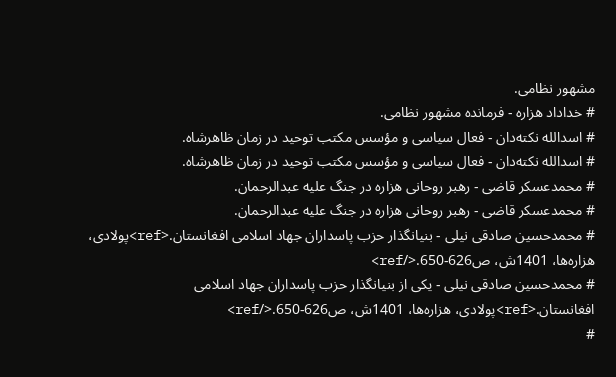مشهور نظامی.
# خداداد هزاره - فرمانده مشهور نظامی.
# اسدالله نکته‌دان - فعال سیاسی و مؤسس مکتب توحید در زمان ظاهرشاه.
# اسدالله نکته‌دان - فعال سیاسی و مؤسس مکتب توحید در زمان ظاهرشاه.
# محمدعسکر قاضی - رهبر روحانی هزاره در جنگ علیه عبدالرحمان.
# محمدعسکر قاضی - رهبر روحانی هزاره در جنگ علیه عبدالرحمان.
# محمدحسین صادقی نیلی - بنیانگذار حزب پاسداران جهاد اسلامی افغانستان.<ref>پولادی، هزاره‌ها، 1401ش، ص626-650.</ref>
# محمدحسین صادقی نیلی - یکی از بنیانگذار حزب پاسداران جهاد اسلامی افغانستان.<ref>پولادی، هزاره‌ها، 1401ش، ص626-650.</ref>
#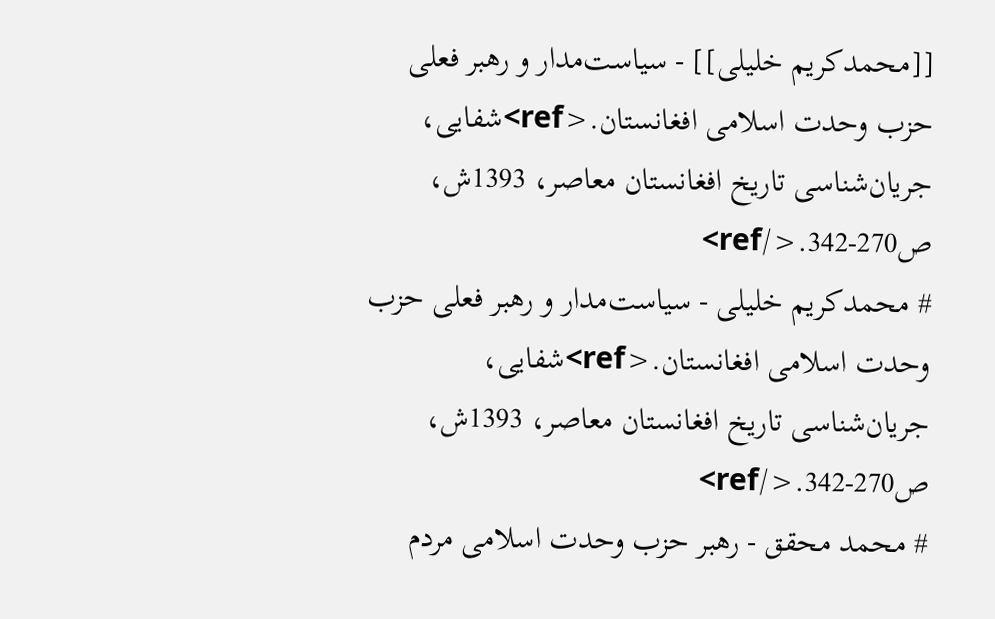[[محمدکریم خلیلی]] - سیاست‌مدار و رهبر فعلی حزب وحدت اسلامی افغانستان.<ref>شفایی، جریان‌شناسی تاریخ افغانستان معاصر، 1393ش، ص270-342.</ref>
# محمدکریم خلیلی - سیاست‌مدار و رهبر فعلی حزب وحدت اسلامی افغانستان.<ref>شفایی، جریان‌شناسی تاریخ افغانستان معاصر، 1393ش، ص270-342.</ref>
# محمد محقق - رهبر حزب وحدت اسلامی مردم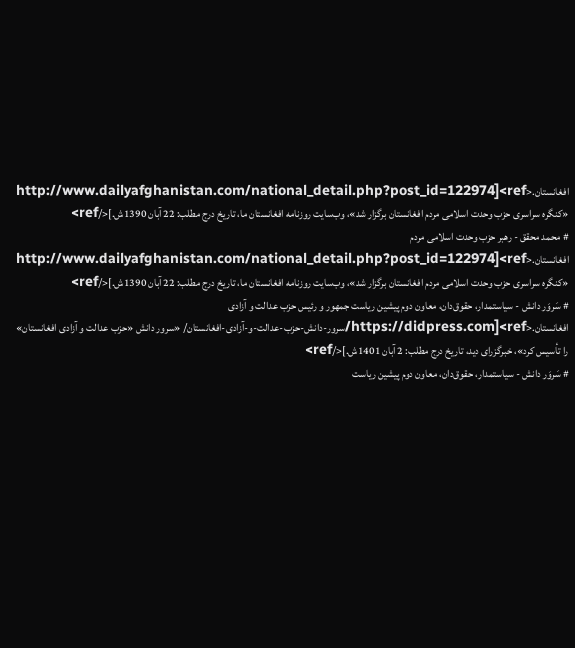افغانستان.<ref>[http://www.dailyafghanistan.com/national_detail.php?post_id=122974 «کنگره سراسری حزب وحدت اسلامی مردم افغانستان برگزار شد»، وب‌سایت روزنامه افغانستان ما، تاریخ درج مطلب: 22 آبان 1390ش.]</ref>
# محمد محقق - رهبر حزب وحدت اسلامی مردم افغانستان.<ref>[http://www.dailyafghanistan.com/national_detail.php?post_id=122974 «کنگره سراسری حزب وحدت اسلامی مردم افغانستان برگزار شد»، وب‌سایت روزنامه افغانستان ما، تاریخ درج مطلب: 22 آبان 1390ش.]</ref>
# سَروَر دانش - سیاستمدار، حقوق‌دان، معاون دوم پیشین ریاست جمهور و رئیس حزب عدالت و آزادی افغانستان.<ref>[https://didpress.com/سرور-دانش-حزب-عدالت-و-آزادی-افغانستان/ «سرور دانش «حزب عدالت و آزادی افغانستان» را تأسیس کرد»، خبرگزرای دید، تاریخ درج مطلب: 2 آبان 1401ش.]</ref>
# سَروَر دانش - سیاستمدار، حقوق‌دان، معاون دوم پیشین ریاست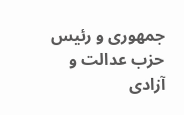جمهوری و رئیس حزب عدالت و آزادی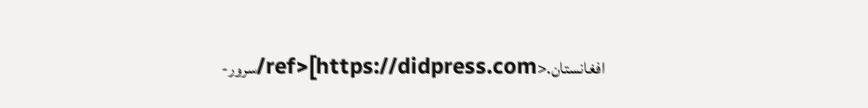افغانستان.<ref>[https://didpress.com/سرور-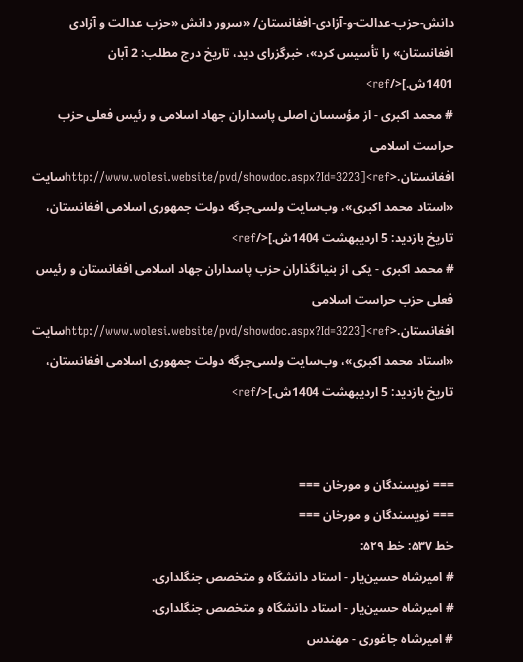دانش-حزب-عدالت-و-آزادی-افغانستان/ «سرور دانش «حزب عدالت و آزادی افغانستان» را تأسیس کرد»، خبرگزرای دید، تاریخ درج مطلب: 2 آبان 1401ش.]</ref>
# محمد اکبری - از مؤسسان اصلی پاسداران جهاد اسلامی و رئیس فعلی حزب حراست اسلامی افغانستان.<ref>[http://www.wolesi.website/pvd/showdoc.aspx?Id=3223سایت «استاد محمد اکبری»، وب‌سایت ولسی‌جرگه دولت جمهوری اسلامی افغانستان، تاریخ بازدید: 5 اردیبهشت 1404ش.]</ref>
# محمد اکبری - یکی از بنیانگذاران حزب پاسداران جهاد اسلامی افغانستان و رئیس فعلی حزب حراست اسلامی افغانستان.<ref>[http://www.wolesi.website/pvd/showdoc.aspx?Id=3223سایت «استاد محمد اکبری»، وب‌سایت ولسی‌جرگه دولت جمهوری اسلامی افغانستان، تاریخ بازدید: 5 اردیبهشت 1404ش.]</ref>


=== نویسندگان و مورخان ===
=== نویسندگان و مورخان ===
خط ۵۳۷: خط ۵۲۹:
# امیرشاه حسین‌یار - استاد دانشگاه و متخصص جنگلداری.
# امیرشاه حسین‌یار - استاد دانشگاه و متخصص جنگلداری.
# امیرشاه جاغوری - مهندس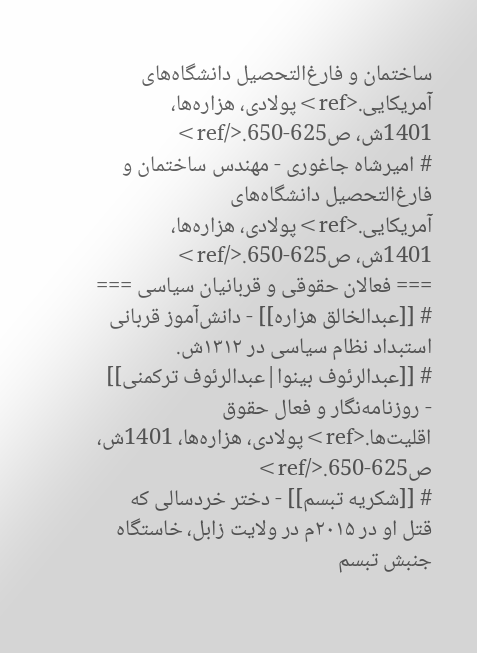ساختمان و فارغ‌التحصیل دانشگاه‌های آمریکایی.<ref>پولادی، هزاره‌ها، 1401ش، ص625-650.</ref>
# امیرشاه جاغوری - مهندس ساختمان و فارغ‌التحصیل دانشگاه‌های آمریکایی.<ref>پولادی، هزاره‌ها، 1401ش، ص625-650.</ref>
=== فعالان حقوقی و قربانیان سیاسی ===
# [[عبدالخالق هزاره]] - دانش‌آموز قربانی استبداد نظام سیاسی در ۱۳۱۲ش.
# [[عبدالرئوف بینوا|عبدالرئوف ترکمنی]] - روزنامه‌نگار و فعال حقوق اقلیت‌ها.<ref>پولادی، هزاره‌ها، 1401ش، ص625-650.</ref>
# [[شکریه تبسم]] - دختر خردسالی که قتل او در ۲۰۱۵م در ولایت زابل، خاستگاه جنبش تبسم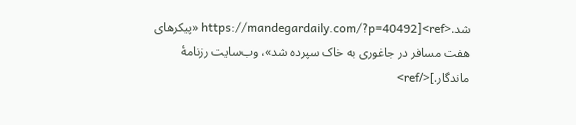شد.<ref>[https://mandegardaily.com/?p=40492 «پیکرهای هفت مسافر در جاغوری به خاک سپرده شد»، وب‌سایت رزنامۀ ماندگار.]</ref>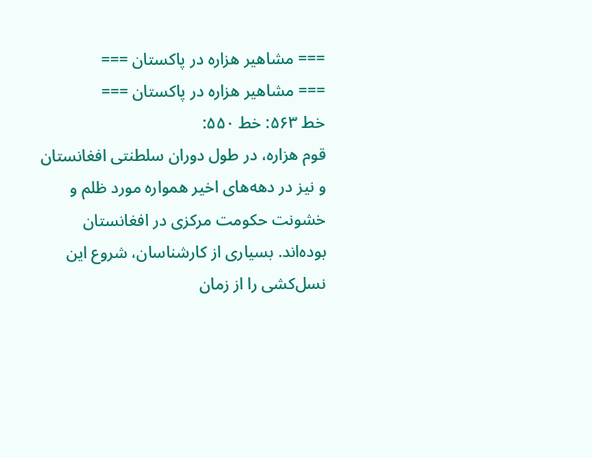=== مشاهیر هزاره در پاکستان ===
=== مشاهیر هزاره در پاکستان ===
خط ۵۶۳: خط ۵۵۰:
قوم هزاره، در طول دوران سلطنتی افغانستان و نیز در دهه‌های اخیر همواره مورد ظلم و خشونت حکومت مرکزی در افغانستان بوده‌اند. بسیاری از کارشناسان، شروع این نسل‌کشی را از زمان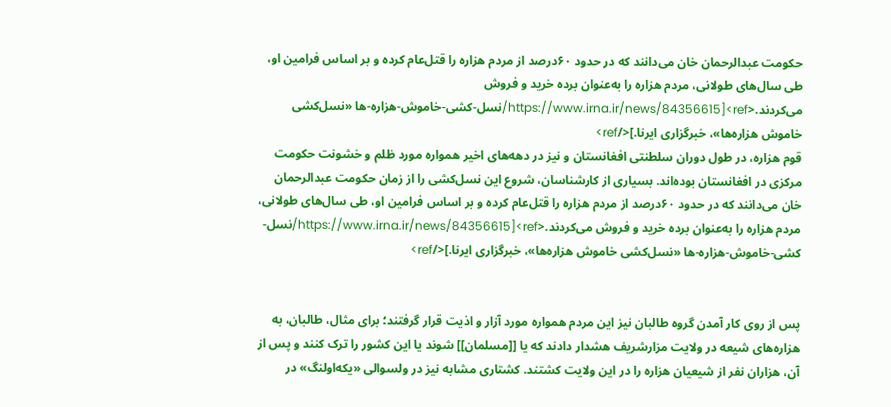حکومت عبدالرحمان خان می‌دانند که در حدود ۶۰درصد از مردم هزاره را قتل‌عام کرده و بر اساس فرامین او، طی سال‌های طولانی، مردم هزاره را به‌عنوان برده خرید و فروش می‌کردند.<ref>[https://www.irna.ir/news/84356615/نسل-کشی-خاموش-هزاره-ها «نسل‌کشی خاموش هزاره‌ها»، خبرگزاری ایرنا.]</ref>
قوم هزاره، در طول دوران سلطنتی افغانستان و نیز در دهه‌های اخیر همواره مورد ظلم و خشونت حکومت مرکزی در افغانستان بوده‌اند. بسیاری از کارشناسان، شروع این نسل‌کشی را از زمان حکومت عبدالرحمان خان می‌دانند که در حدود ۶۰درصد از مردم هزاره را قتل‌عام کرده و بر اساس فرامین او، طی سال‌های طولانی، مردم هزاره را به‌عنوان برده خرید و فروش می‌کردند.<ref>[https://www.irna.ir/news/84356615/نسل-کشی-خاموش-هزاره-ها «نسل‌کشی خاموش هزاره‌ها»، خبرگزاری ایرنا.]</ref>


پس از روی کار آمدن گروه طالبان نیز این مردم همواره مورد آزار و اذیت قرار گرفتند؛ برای مثال، طالبان، به هزاره‌های شیعه در ولایت مزارشریف هشدار دادند که یا [[مسلمان]] شوند یا این کشور را ترک کنند و پس از آن، هزاران نفر از شیعیان هزاره را در این ولایت کشتند. کشتاری مشابه نیز در ولسوالی «یکه‌اولنگ» در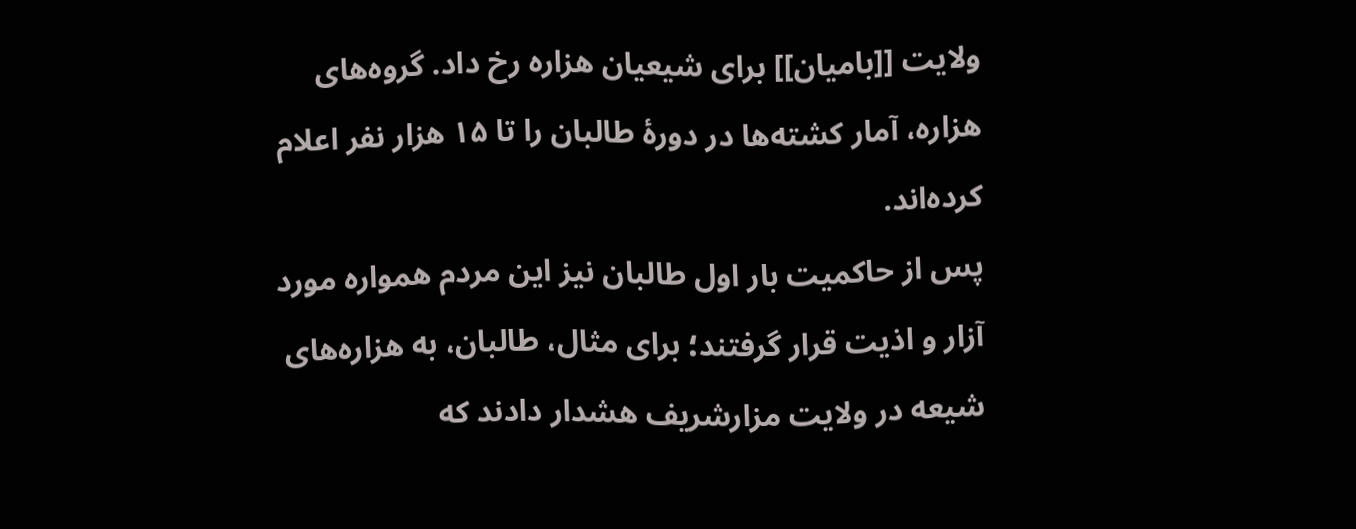ولایت [[بامیان]] برای شیعیان هزاره رخ داد. گروه‌های هزاره، آمار کشته‌ها در دورهٔ طالبان را تا ۱۵ هزار نفر اعلام کرده‌اند.
پس از حاکمیت بار اول طالبان نیز این مردم همواره مورد آزار و اذیت قرار گرفتند؛ برای مثال، طالبان، به هزاره‌های شیعه در ولایت مزارشریف هشدار دادند که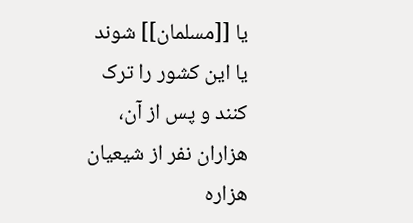یا [[مسلمان]] شوند یا این کشور را ترک کنند و پس از آن، هزاران نفر از شیعیان هزاره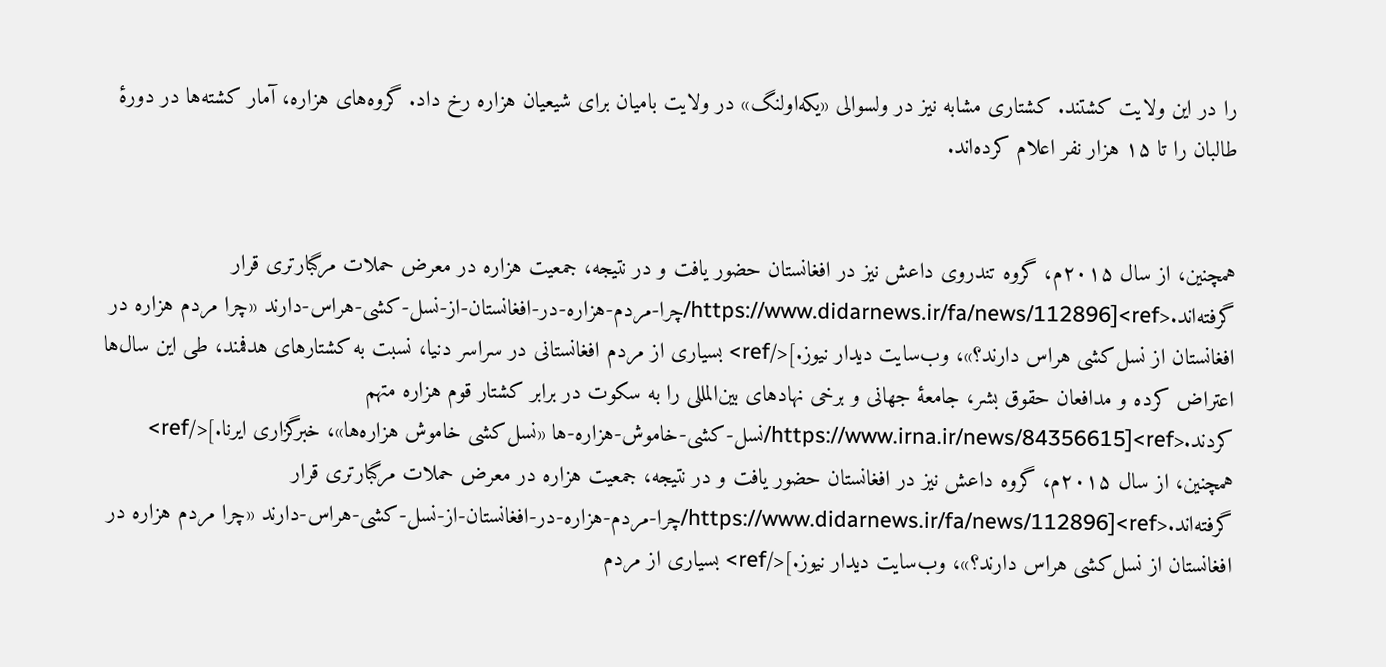را در این ولایت کشتند. کشتاری مشابه نیز در ولسوالی «یکه‌اولنگ» در ولایت بامیان برای شیعیان هزاره رخ داد. گروه‌های هزاره، آمار کشته‌ها در دورهٔ طالبان را تا ۱۵ هزار نفر اعلام کرده‌اند.


همچنین، از سال ۲۰۱۵م، گروه تندروی داعش نیز در افغانستان حضور یافت و در نتیجه، جمعیت هزاره در معرض حملات مرگبارتری قرار گرفته‌اند.<ref>[https://www.didarnews.ir/fa/news/112896/چرا-مردم-هزاره-در-افغانستان-از-نسل-کشی-هراس-دارند «چرا مردم هزاره در افغانستان از نسل‌کشی هراس دارند؟»، وب‌سایت دیدار نیوز.]</ref> بسیاری از مردم افغانستانی در سراسر دنیا، نسبت به کشتارهای هدفمند، طی این سال‌ها اعتراض کرده و مدافعان حقوق بشر، جامعهٔ جهانی و برخی نهادهای بین‌المللی را به سکوت در برابر کشتار قوم هزاره متهم کردند.<ref>[https://www.irna.ir/news/84356615/نسل-کشی-خاموش-هزاره-ها «نسل‌کشی خاموش هزاره‌ها»، خبرگزاری ایرنا.]</ref>
همچنین، از سال ۲۰۱۵م، گروه داعش نیز در افغانستان حضور یافت و در نتیجه، جمعیت هزاره در معرض حملات مرگبارتری قرار گرفته‌اند.<ref>[https://www.didarnews.ir/fa/news/112896/چرا-مردم-هزاره-در-افغانستان-از-نسل-کشی-هراس-دارند «چرا مردم هزاره در افغانستان از نسل‌کشی هراس دارند؟»، وب‌سایت دیدار نیوز.]</ref> بسیاری از مردم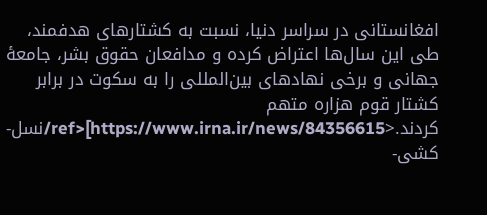افغانستانی در سراسر دنیا، نسبت به کشتارهای هدفمند، طی این سال‌ها اعتراض کرده و مدافعان حقوق بشر، جامعهٔ جهانی و برخی نهادهای بین‌المللی را به سکوت در برابر کشتار قوم هزاره متهم کردند.<ref>[https://www.irna.ir/news/84356615/نسل-کشی-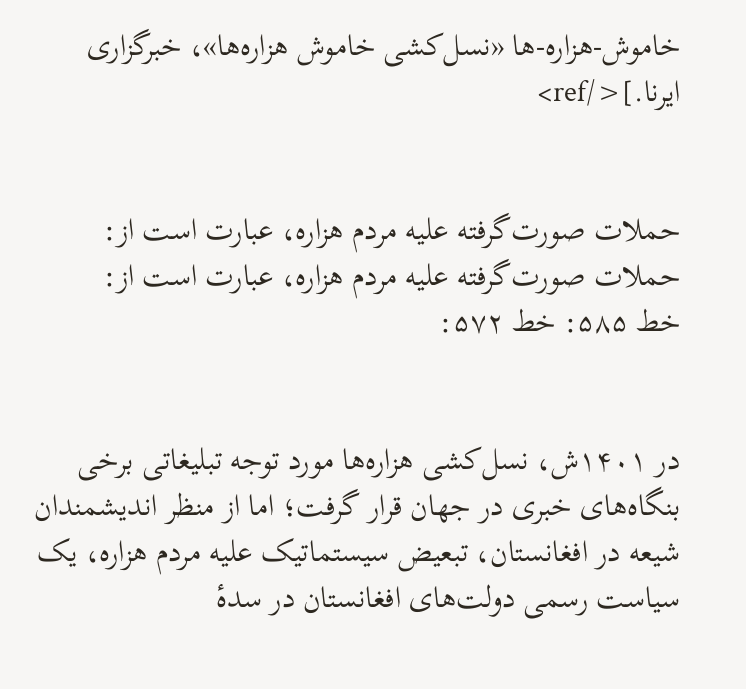خاموش-هزاره-ها «نسل‌کشی خاموش هزاره‌ها»، خبرگزاری ایرنا.]</ref>


حملات صورت‌گرفته علیه مردم هزاره، عبارت است از:
حملات صورت‌گرفته علیه مردم هزاره، عبارت است از:
خط ۵۸۵: خط ۵۷۲:


در ۱۴۰۱ش، نسل‌کشی هزاره‌ها مورد توجه تبلیغاتی برخی بنگاه‌های خبری در جهان قرار گرفت؛ اما از منظر اندیشمندان شیعه در افغانستان، تبعیض سیستماتیک علیه مردم هزاره، یک سیاست رسمی دولت‌های افغانستان در سدهٔ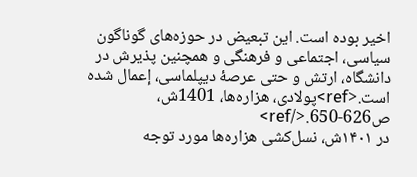اخیر بوده است. این تبعیض در حوزه‌های گوناگون سیاسی، اجتماعی و فرهنگی و همچنین پذیرش در دانشگاه، ارتش و حتی عرصهٔ دیپلماسی، إعمال شده است.<ref>پولادی، هزاره‌ها، 1401ش، ص626-650.</ref>
در ۱۴۰۱ش، نسل‌کشی هزاره‌ها مورد توجه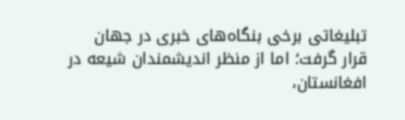تبلیغاتی برخی بنگاه‌های خبری در جهان قرار گرفت؛ اما از منظر اندیشمندان شیعه در افغانستان،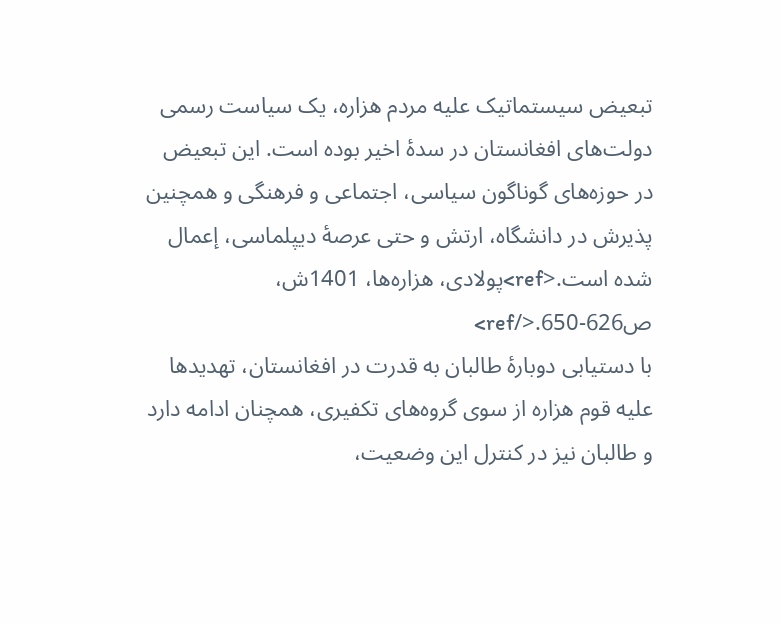تبعیض سیستماتیک علیه مردم هزاره، یک سیاست رسمی دولت‌های افغانستان در سدهٔ اخیر بوده است. این تبعیض در حوزه‌های گوناگون سیاسی، اجتماعی و فرهنگی و همچنین پذیرش در دانشگاه، ارتش و حتی عرصهٔ دیپلماسی، إعمال شده است.<ref>پولادی، هزاره‌ها، 1401ش، ص626-650.</ref>
با دستیابی دوبارهٔ طالبان به قدرت در افغانستان، تهدیدها علیه قوم هزاره از سوی گروه‌های تکفیری، همچنان ادامه دارد و طالبان نیز در کنترل این وضعیت،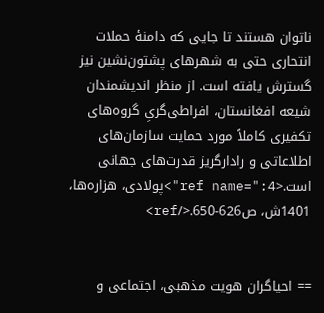ناتوان هستند تا جایی که دامنهٔ حملات انتحاری حتی به شهرهای پشتون‌نشین نیز گسترش یافته است. از منظر اندیشمندان شیعه افغانستان، افراطی‌گریِ گروه‌های تکفیری کاملاً مورد حمایت سازمان‌های اطلاعاتی و رادارگریز قدرت‌های جهانی است.<ref name=":4">پولادی، هزاره‌ها، 1401ش، ص626-650.</ref>


== احیاگران هویت مذهبی، اجتماعی و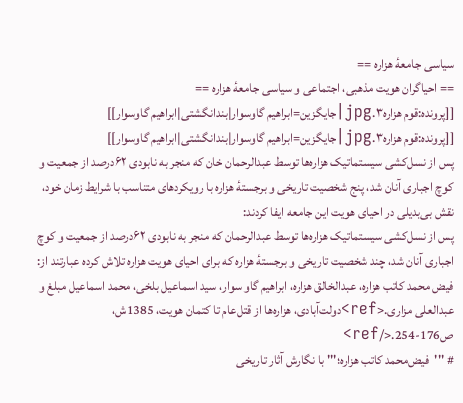سیاسی جامعهٔ هزاره ==
== احیاگران هویت مذهبی، اجتماعی و سیاسی جامعهٔ هزاره ==
[[پرونده:قوم هزاره۳.jpg|جایگزین=ابراهیم گاوسوار|بندانگشتی|ابراهیم گاوسوار]]
[[پرونده:قوم هزاره۳.jpg|جایگزین=ابراهیم گاوسوار|بندانگشتی|ابراهیم گاوسوار]]
پس از نسل‌کشی سیستماتیک هزاره‌ها توسط عبدالرحمان خان که منجر به نابودی ۶۲درصد از جمعیت و کوچ اجباری آنان شد، پنج شخصیت تاریخی و برجستهٔ هزاره با رویکردهای متناسب با شرایط زمان خود، نقش بی‌بدیلی در احیای هویت این جامعه ایفا کردند:
پس از نسل‌کشی سیستماتیک هزاره‌ها توسط عبدالرحمان که منجر به نابودی ۶۲درصد از جمعیت و کوچ اجباری آنان شد، چند شخصیت تاریخی و برجستهٔ هزاره که برای احیای هویت هزاره تلاش کرده عبارتند از: فیض محمد کاتب هزاره، عبدالخالق هزاره، ابراهیم گاو سوار، سید اسماعیل بلخی، محمد اسماعیل مبلغ و عبدالعلی مزاری.<ref>دولت‌آبادی، هزاره‌ها از قتل‌عام تا کتمان هویت، 1385ش، ص176-254.</ref>
# '''فیض‌محمد کاتب هزاره؛''' با نگارش آثار تاریخی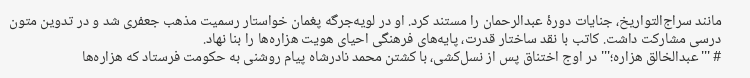مانند سراج‌التواریخ، جنایات دورهٔ عبدالرحمان را مستند کرد. او در لویه‌جرگه پغمان خواستار رسمیت مذهب جعفری شد و در تدوین متون درسی مشارکت داشت. کاتب با نقد ساختار قدرت، پایه‌های فرهنگی احیای هویت هزاره‌ها را بنا نهاد.
# '''عبدالخالق هزاره؛''' در اوج اختناق پس از نسل‌کشی، با کشتن محمد نادرشاه پیام روشنی به حکومت فرستاد که هزاره‌ها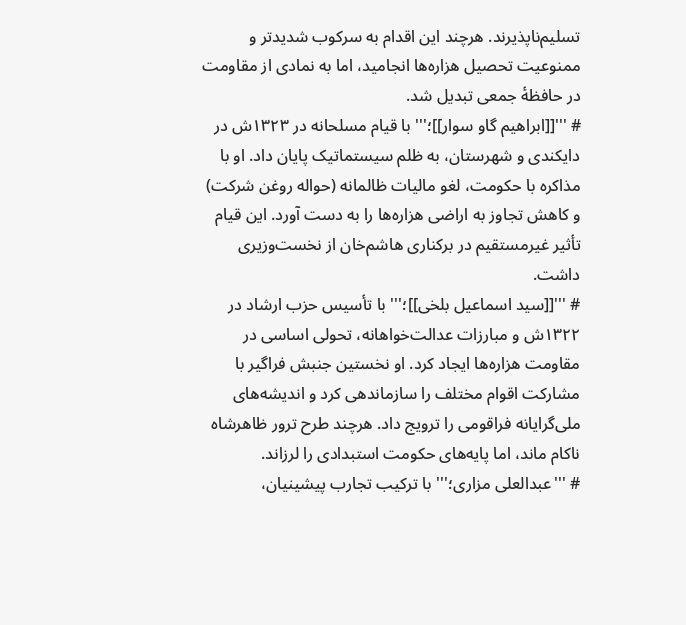تسلیم‌ناپذیرند. هرچند این اقدام به سرکوب شدیدتر و ممنوعیت تحصیل هزاره‌ها انجامید، اما به نمادی از مقاومت در حافظهٔ جمعی تبدیل شد.
# '''[[ابراهیم گاو سوار]]؛''' با قیام مسلحانه در ۱۳۲۳ش در دایکندی و شهرستان، به ظلم سیستماتیک پایان داد. او با مذاکره با حکومت، لغو مالیات ظالمانه (حواله روغن شرکت) و کاهش تجاوز به اراضی هزاره‌ها را به دست آورد. این قیام تأثیر غیرمستقیم در برکناری هاشم‌خان از نخست‌وزیری داشت.
# '''[[سید اسماعیل بلخی]]؛''' با تأسیس حزب ارشاد در ۱۳۲۲ش و مبارزات عدالت‌خواهانه، تحولی اساسی در مقاومت هزاره‌ها ایجاد کرد. او نخستین جنبش فراگیر با مشارکت اقوام مختلف را سازماندهی کرد و اندیشه‌های ملی‌گرایانه فراقومی را ترویج داد. هرچند طرح ترور ظاهرشاه ناکام ماند، اما پایه‌های حکومت استبدادی را لرزاند.
# '''عبدالعلی مزاری؛''' با ترکیب تجارب پیشینیان،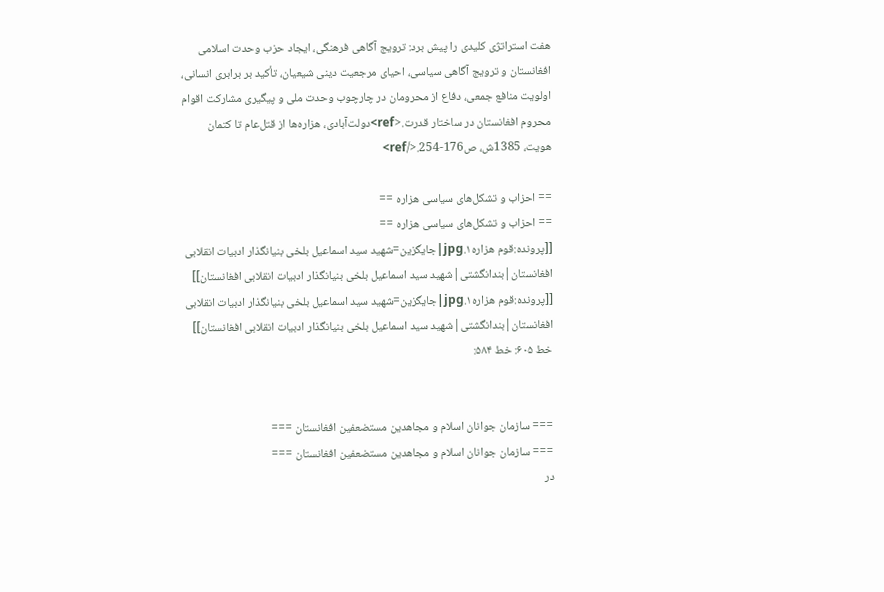هفت استراتژی کلیدی را پیش برد: ترویج آگاهی فرهنگی، ایجاد حزب وحدت اسلامی افغانستان و ترویج آگاهی سیاسی، احیای مرجعیت دینی شیعیان، تأکید بر برابری انسانی، اولویت منافع جمعی، دفاع از محرومان در چارچوب وحدت ملی و پیگیری مشارکت اقوام محروم افغانستان در ساختار قدرت.<ref>دولت‌آبادی، هزاره‌ها از قتل‌عام تا کتمان هویت، 1385ش، ص176-254.</ref>

== احزاب و تشکل‌های سیاسی هزاره ==
== احزاب و تشکل‌های سیاسی هزاره ==
[[پرونده:قوم هزاره۱.jpg|جایگزین=شهید سید اسماعیل بلخی بنیانگذار ادبیات انقلابی افغانستان|بندانگشتی|شهید سید اسماعیل بلخی بنیانگذار ادبیات انقلابی افغانستان]]
[[پرونده:قوم هزاره۱.jpg|جایگزین=شهید سید اسماعیل بلخی بنیانگذار ادبیات انقلابی افغانستان|بندانگشتی|شهید سید اسماعیل بلخی بنیانگذار ادبیات انقلابی افغانستان]]
خط ۶۰۵: خط ۵۸۴:


=== سازمان جوانان اسلام و مجاهدین مستضعفین افغانستان ===
=== سازمان جوانان اسلام و مجاهدین مستضعفین افغانستان ===
در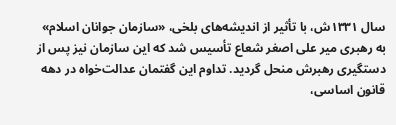سال ۱۳۳۱ش، با تأثیر از اندیشه‌های بلخی، «سازمان جوانان اسلام» به رهبری میر علی اصغر شعاع تأسیس شد که این سازمان نیز پس از دستگیری رهبرش منحل گردید. تداوم این گفتمان عدالت‌خواه در دهه قانون اساسی،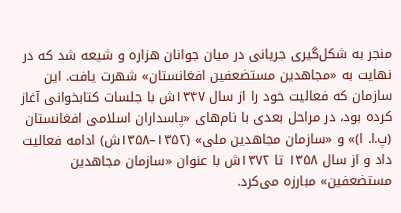منجر به شکل‌گیری جریانی در میان جوانان هزاره و شیعه شد که در نهایت به «مجاهدین مستضعفین افغانستان» شهرت یافت. این سازمان که فعالیت خود را از سال ۱۳۴۷ش با جلسات کتابخوانی آغاز کرده بود، در مراحل بعدی با نام‌های «پاسداران اسلامی افغانستان (پ.ا. ا)» و «سازمان مجاهدین ملی» (۱۳۵۲–۱۳۵۸ش) ادامه فعالیت داد و از سال ۱۳۵۸ تا ۱۳۷۲ش با عنوان «سازمان مجاهدین مستضعفین» مبارزه می‌کرد.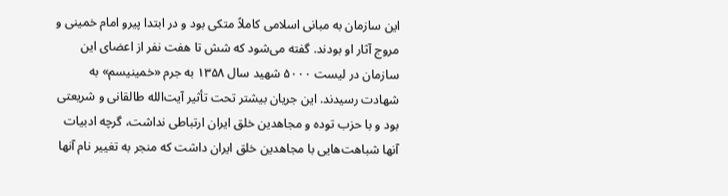این سازمان به مبانی اسلامی کاملاً متکی بود و در ابتدا پیرو امام خمینی و مروج آثار او بودند. گفته می‌شود که شش تا هفت نفر از اعضای این سازمان در لیست ۵۰۰۰ شهید سال ۱۳۵۸ به جرم «خمینیسم» به شهادت رسیدند. این جریان بیشتر تحت تأثیر آیت‌الله طالقانی و شریعتی بود و با حزب توده و مجاهدین خلق ایران ارتباطی نداشت، گرچه ادبیات آنها شباهت‌هایی با مجاهدین خلق ایران داشت که منجر به تغییر نام آنها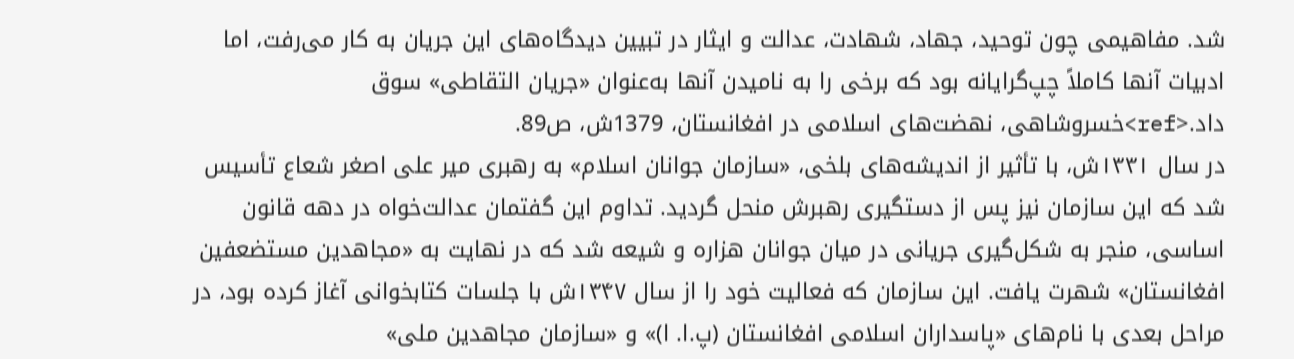شد. مفاهیمی چون توحید، جهاد، شهادت، عدالت و ایثار در تبیین دیدگاه‌های این جریان به کار می‌رفت، اما ادبیات آنها کاملاً چپ‌گرایانه بود که برخی را به نامیدن آنها به‌عنوان «جریان التقاطی» سوق داد.<ref>خسروشاهی، نهضت‌های اسلامی در افغانستان، 1379ش، ص89.
در سال ۱۳۳۱ش، با تأثیر از اندیشه‌های بلخی، «سازمان جوانان اسلام» به رهبری میر علی اصغر شعاع تأسیس شد که این سازمان نیز پس از دستگیری رهبرش منحل گردید. تداوم این گفتمان عدالت‌خواه در دهه قانون اساسی، منجر به شکل‌گیری جریانی در میان جوانان هزاره و شیعه شد که در نهایت به «مجاهدین مستضعفین افغانستان» شهرت یافت. این سازمان که فعالیت خود را از سال ۱۳۴۷ش با جلسات کتابخوانی آغاز کرده بود، در مراحل بعدی با نام‌های «پاسداران اسلامی افغانستان (پ.ا. ا)» و «سازمان مجاهدین ملی»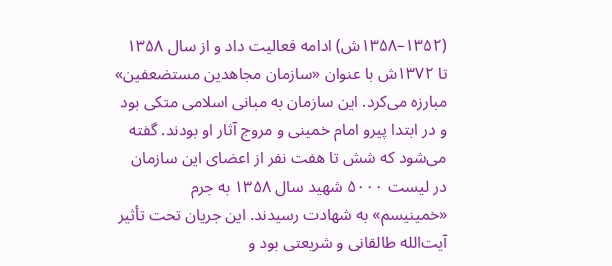(۱۳۵۲–۱۳۵۸ش) ادامه فعالیت داد و از سال ۱۳۵۸ تا ۱۳۷۲ش با عنوان «سازمان مجاهدین مستضعفین» مبارزه می‌کرد. این سازمان به مبانی اسلامی متکی بود و در ابتدا پیرو امام خمینی و مروج آثار او بودند. گفته می‌شود که شش تا هفت نفر از اعضای این سازمان در لیست ۵۰۰۰ شهید سال ۱۳۵۸ به جرم «خمینیسم» به شهادت رسیدند. این جریان تحت تأثیر آیت‌الله طالقانی و شریعتی بود و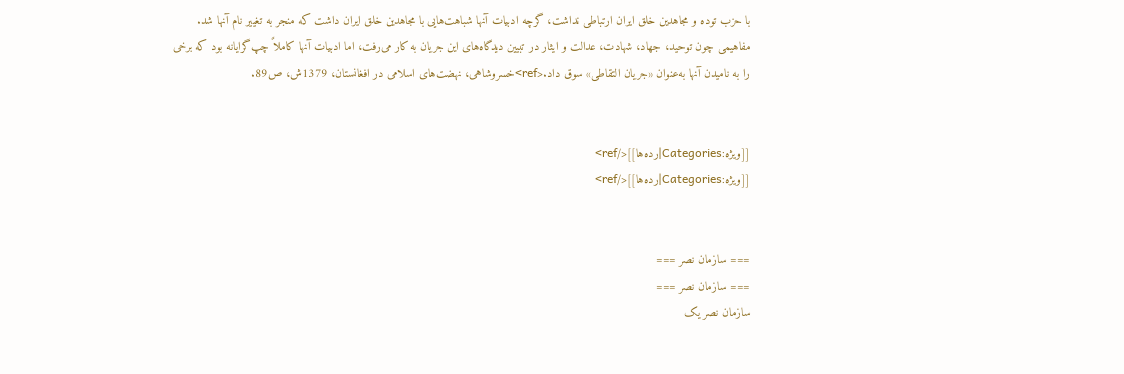با حزب توده و مجاهدین خلق ایران ارتباطی نداشت، گرچه ادبیات آنها شباهت‌هایی با مجاهدین خلق ایران داشت که منجر به تغییر نام آنها شد. مفاهیمی چون توحید، جهاد، شهادت، عدالت و ایثار در تبیین دیدگاه‌های این جریان به کار می‌رفت، اما ادبیات آنها کاملاً چپ‌گرایانه بود که برخی را به نامیدن آنها به‌عنوان «جریان التقاطی» سوق داد.<ref>خسروشاهی، نهضت‌های اسلامی در افغانستان، 1379ش، ص89.


[[ویژه:Categories|رده‌ها]]</ref>
[[ویژه:Categories|رده‌ها]]</ref>


=== سازمان نصر ===
=== سازمان نصر ===
سازمان نصر یک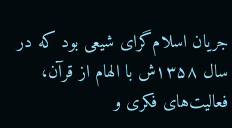جریان اسلام‌گرای شیعی بود که در سال ۱۳۵۸ش با الهام از قرآن، فعالیت‌های فکری و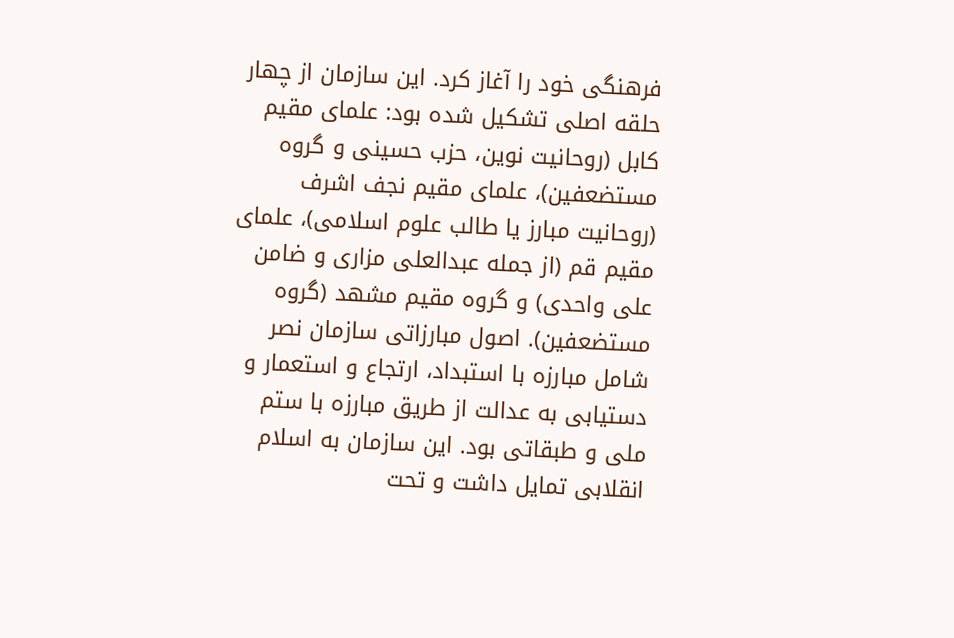فرهنگی خود را آغاز کرد. این سازمان از چهار حلقه اصلی تشکیل شده بود: علمای مقیم کابل (روحانیت نوین، حزب حسینی و گروه مستضعفین)، علمای مقیم نجف اشرف (روحانیت مبارز یا طالب علوم اسلامی)، علمای مقیم قم (از جمله عبدالعلی مزاری و ضامن علی واحدی) و گروه مقیم مشهد (گروه مستضعفین). اصول مبارزاتی سازمان نصر شامل مبارزه با استبداد، ارتجاع و استعمار و دستیابی به عدالت از طریق مبارزه با ستم ملی و طبقاتی بود. این سازمان به اسلام انقلابی تمایل داشت و تحت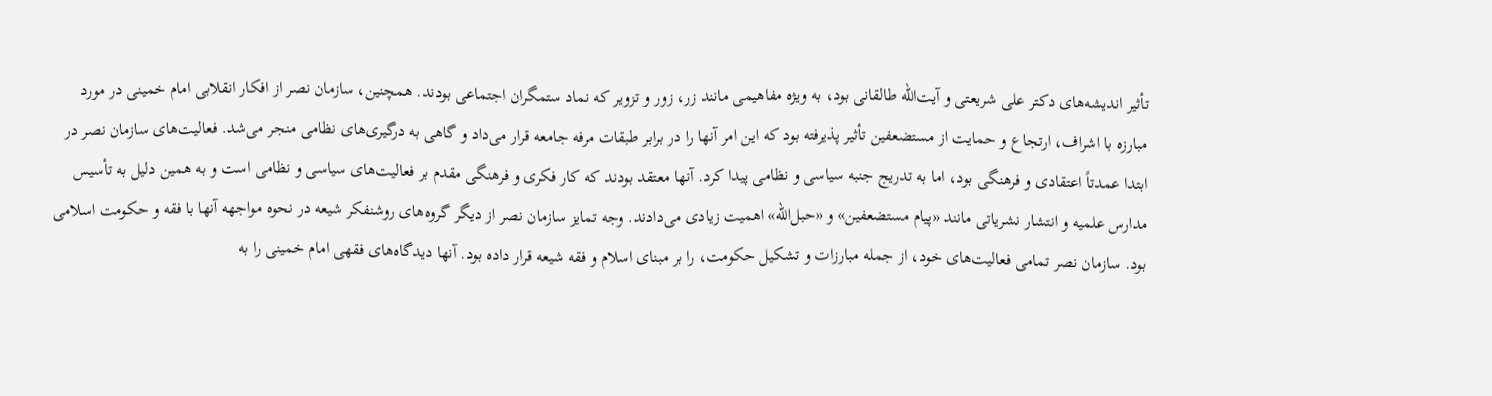تأثیر اندیشه‌های دکتر علی شریعتی و آیت‌الله طالقانی بود، به ویژه مفاهیمی مانند زر، زور و تزویر که نماد ستمگران اجتماعی بودند. همچنین، سازمان نصر از افکار انقلابی امام خمینی در مورد مبارزه با اشراف، ارتجاع و حمایت از مستضعفین تأثیر پذیرفته بود که این امر آنها را در برابر طبقات مرفه جامعه قرار می‌داد و گاهی به درگیری‌های نظامی منجر می‌شد. فعالیت‌های سازمان نصر در ابتدا عمدتاً اعتقادی و فرهنگی بود، اما به تدریج جنبه سیاسی و نظامی پیدا کرد. آنها معتقد بودند که کار فکری و فرهنگی مقدم بر فعالیت‌های سیاسی و نظامی است و به همین دلیل به تأسیس مدارس علمیه و انتشار نشریاتی مانند «پیام مستضعفین» و «حبل‌الله» اهمیت زیادی می‌دادند. وجه تمایز سازمان نصر از دیگر گروه‌های روشنفکر شیعه در نحوه مواجهه آنها با فقه و حکومت اسلامی بود. سازمان نصر تمامی فعالیت‌های خود، از جمله مبارزات و تشکیل حکومت، را بر مبنای اسلام و فقه شیعه قرار داده بود. آنها دیدگاه‌های فقهی امام خمینی را به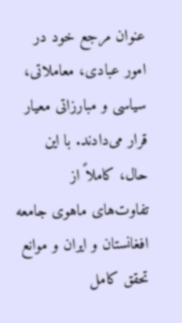عنوان مرجع خود در امور عبادی، معاملاتی، سیاسی و مبارزاتی معیار قرار می‌دادند. با این حال، کاملاً از تفاوت‌های ماهوی جامعه افغانستان و ایران و موانع تحقق کامل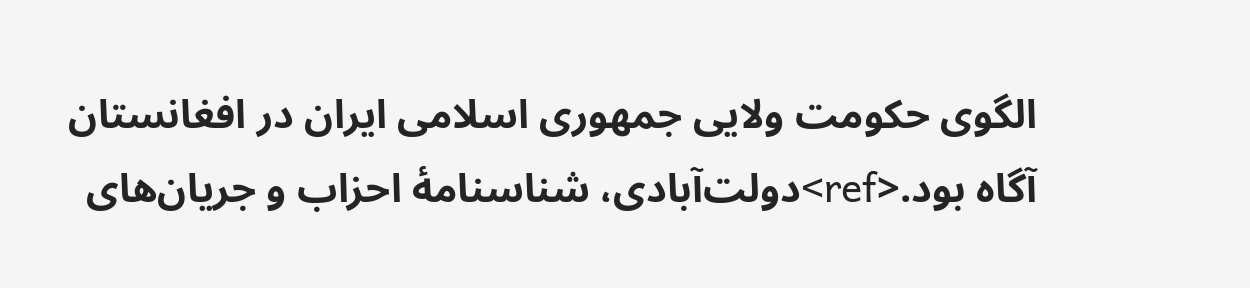الگوی حکومت ولایی جمهوری اسلامی ایران در افغانستان آگاه بود.<ref>دولت‌آبادی، شناسنامهٔ احزاب و جریان‌های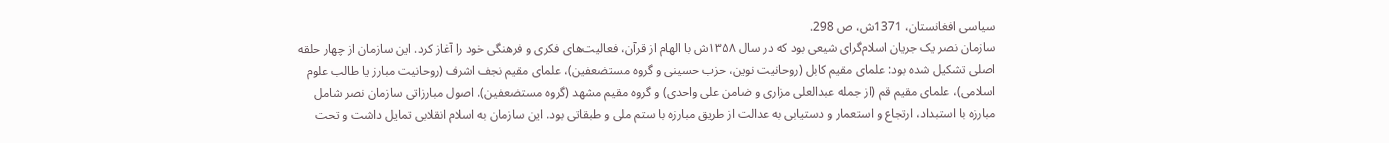سیاسی افغانستان، 1371ش، ص 298.
سازمان نصر یک جریان اسلام‌گرای شیعی بود که در سال ۱۳۵۸ش با الهام از قرآن، فعالیت‌های فکری و فرهنگی خود را آغاز کرد. این سازمان از چهار حلقه اصلی تشکیل شده بود: علمای مقیم کابل (روحانیت نوین، حزب حسینی و گروه مستضعفین)، علمای مقیم نجف اشرف (روحانیت مبارز یا طالب علوم اسلامی)، علمای مقیم قم (از جمله عبدالعلی مزاری و ضامن علی واحدی) و گروه مقیم مشهد (گروه مستضعفین). اصول مبارزاتی سازمان نصر شامل مبارزه با استبداد، ارتجاع و استعمار و دستیابی به عدالت از طریق مبارزه با ستم ملی و طبقاتی بود. این سازمان به اسلام انقلابی تمایل داشت و تحت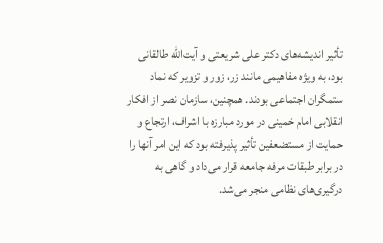تأثیر اندیشه‌های دکتر علی شریعتی و آیت‌الله طالقانی بود، به ویژه مفاهیمی مانند زر، زور و تزویر که نماد ستمگران اجتماعی بودند. همچنین، سازمان نصر از افکار انقلابی امام خمینی در مورد مبارزه با اشراف، ارتجاع و حمایت از مستضعفین تأثیر پذیرفته بود که این امر آنها را در برابر طبقات مرفه جامعه قرار می‌داد و گاهی به درگیری‌های نظامی منجر می‌شد.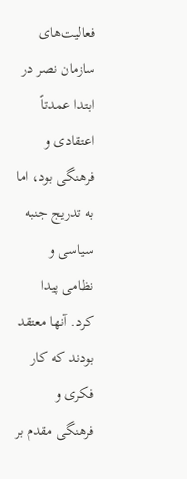فعالیت‌های سازمان نصر در ابتدا عمدتاً اعتقادی و فرهنگی بود، اما به تدریج جنبه سیاسی و نظامی پیدا کرد. آنها معتقد بودند که کار فکری و فرهنگی مقدم بر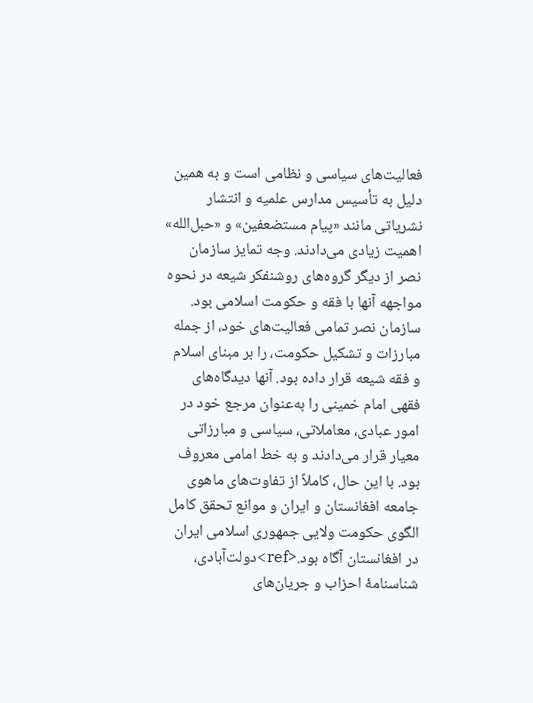فعالیت‌های سیاسی و نظامی است و به همین دلیل به تأسیس مدارس علمیه و انتشار نشریاتی مانند «پیام مستضعفین» و «حبل‌الله» اهمیت زیادی می‌دادند. وجه تمایز سازمان نصر از دیگر گروه‌های روشنفکر شیعه در نحوه مواجهه آنها با فقه و حکومت اسلامی بود. سازمان نصر تمامی فعالیت‌های خود، از جمله مبارزات و تشکیل حکومت، را بر مبنای اسلام و فقه شیعه قرار داده بود. آنها دیدگاه‌های فقهی امام خمینی را به‌عنوان مرجع خود در امور عبادی، معاملاتی، سیاسی و مبارزاتی معیار قرار می‌دادند و به خط امامی معروف بود. با این حال، کاملاً از تفاوت‌های ماهوی جامعه افغانستان و ایران و موانع تحقق کامل الگوی حکومت ولایی جمهوری اسلامی ایران در افغانستان آگاه بود.<ref>دولت‌آبادی، شناسنامهٔ احزاب و جریان‌های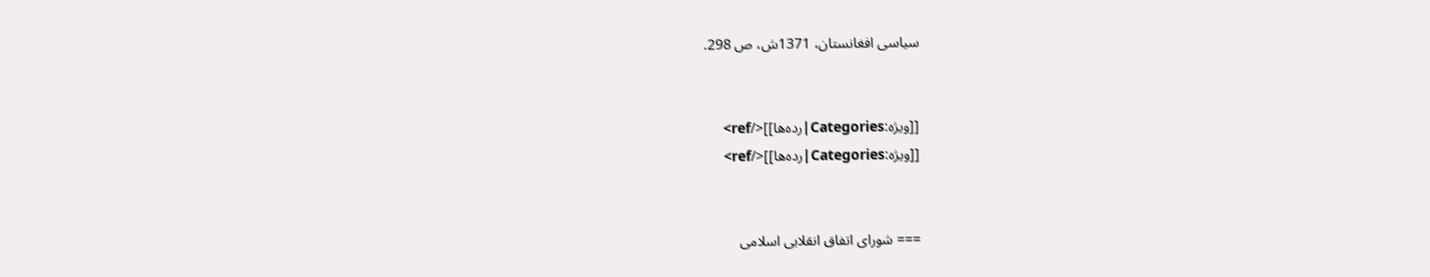سیاسی افغانستان، 1371ش، ص 298.


[[ویژه:Categories|رده‌ها]]</ref>
[[ویژه:Categories|رده‌ها]]</ref>


=== شورای اتفاق انقلابی اسلامی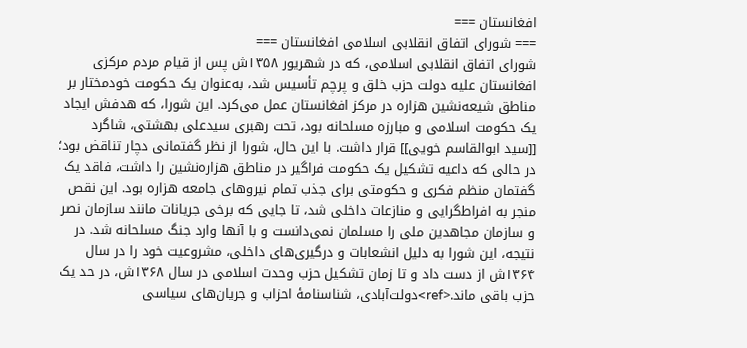افغانستان ===
=== شورای اتفاق انقلابی اسلامی افغانستان ===
شورای اتفاق انقلابی اسلامی، که در شهریور ۱۳۵۸ش پس از قیام مردم مرکزی افغانستان علیه دولت حزب خلق و پرچم تأسیس شد، به‌عنوان یک حکومت خودمختار بر مناطق شیعه‌نشین هزاره در مرکز افغانستان عمل می‌کرد. این شورا، که هدفش ایجاد یک حکومت اسلامی و مبارزه مسلحانه بود، تحت رهبری سیدعلی بهشتی، شاگرد [[سید ابوالقاسم خویی]] قرار داشت. با این حال، شورا از نظر گفتمانی دچار تناقض بود؛ در حالی که داعیه تشکیل یک حکومت فراگیر در مناطق هزاره‌نشین را داشت، فاقد یک گفتمان منظم فکری و حکومتی برای جذب تمام نیروهای جامعه هزاره بود. این نقص منجر به افراط‌گرایی و منازعات داخلی شد، تا جایی که برخی جریانات مانند سازمان نصر و سازمان مجاهدین ملی را مسلمان نمی‌دانست و با آنها وارد جنگ مسلحانه شد. در نتیجه، این شورا به دلیل انشعابات و درگیری‌های داخلی، مشروعیت خود را در سال ۱۳۶۴ش از دست داد و تا زمان تشکیل حزب وحدت اسلامی در سال ۱۳۶۸ش، در حد یک حزب باقی ماند.<ref>دولت‌آبادی، شناسنامهٔ احزاب و جریان‌های سیاسی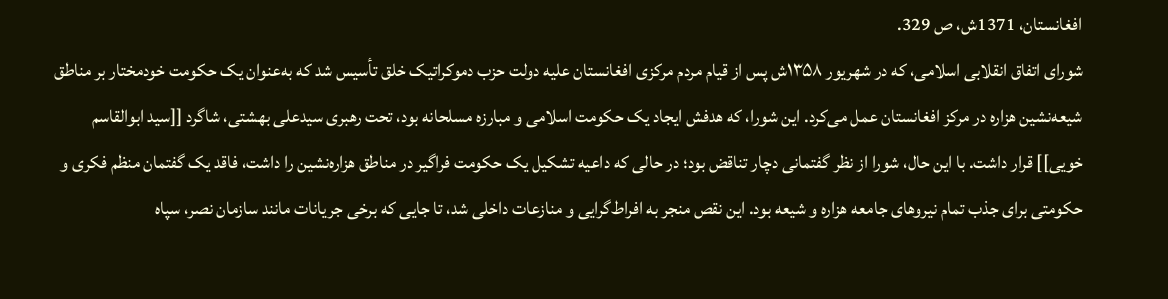افغانستان، 1371ش، ص 329.
شورای اتفاق انقلابی اسلامی، که در شهریور ۱۳۵۸ش پس از قیام مردم مرکزی افغانستان علیه دولت حزب دموکراتیک خلق تأسیس شد که به‌عنوان یک حکومت خودمختار بر مناطق شیعه‌نشین هزاره در مرکز افغانستان عمل می‌کرد. این شورا، که هدفش ایجاد یک حکومت اسلامی و مبارزه مسلحانه بود، تحت رهبری سیدعلی بهشتی، شاگرد [[سید ابوالقاسم خویی]] قرار داشت. با این حال، شورا از نظر گفتمانی دچار تناقض بود؛ در حالی که داعیه تشکیل یک حکومت فراگیر در مناطق هزاره‌نشین را داشت، فاقد یک گفتمان منظم فکری و حکومتی برای جذب تمام نیروهای جامعه هزاره و شیعه بود. این نقص منجر به افراط‌گرایی و منازعات داخلی شد، تا جایی که برخی جریانات مانند سازمان نصر، سپاه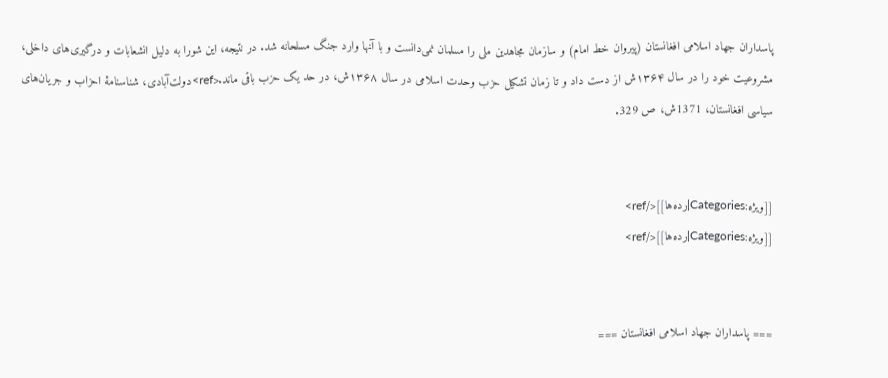پاسداران جهاد اسلامی افغانستان (پیروان خط امام) و سازمان مجاهدین ملی را مسلمان نمی‌دانست و با آنها وارد جنگ مسلحانه شد. در نتیجه، این شورا به دلیل انشعابات و درگیری‌های داخلی، مشروعیت خود را در سال ۱۳۶۴ش از دست داد و تا زمان تشکیل حزب وحدت اسلامی در سال ۱۳۶۸ش، در حد یک حزب باقی ماند.<ref>دولت‌آبادی، شناسنامهٔ احزاب و جریان‌های سیاسی افغانستان، 1371ش، ص 329.


[[ویژه:Categories|رده‌ها]]</ref>
[[ویژه:Categories|رده‌ها]]</ref>


=== پاسداران جهاد اسلامی افغانستان ===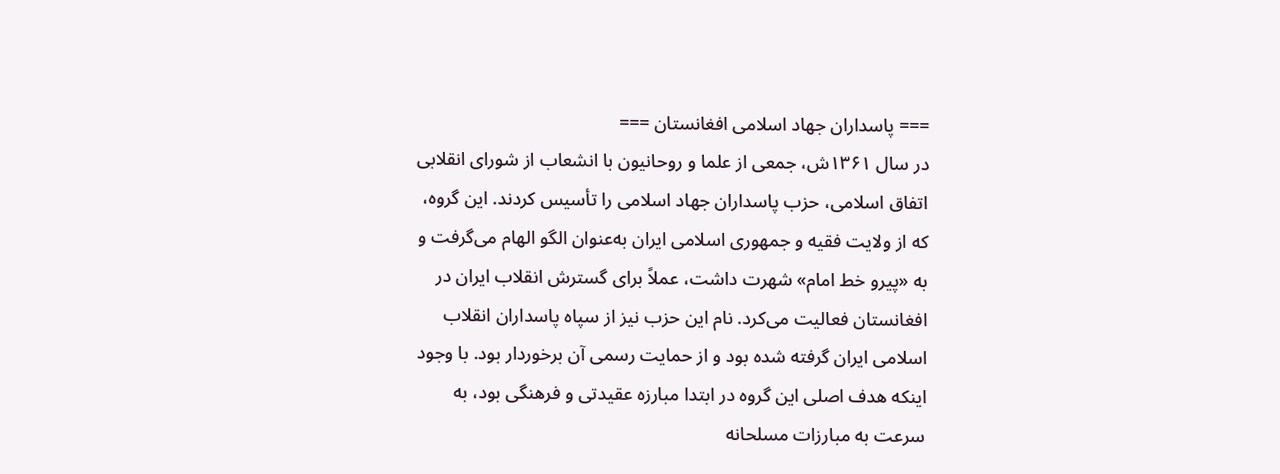=== پاسداران جهاد اسلامی افغانستان ===
در سال ۱۳۶۱ش، جمعی از علما و روحانیون با انشعاب از شورای انقلابی اتفاق اسلامی، حزب پاسداران جهاد اسلامی را تأسیس کردند. این گروه، که از ولایت فقیه و جمهوری اسلامی ایران به‌عنوان الگو الهام می‌گرفت و به «پیرو خط امام» شهرت داشت، عملاً برای گسترش انقلاب ایران در افغانستان فعالیت می‌کرد. نام این حزب نیز از سپاه پاسداران انقلاب اسلامی ایران گرفته شده بود و از حمایت رسمی آن برخوردار بود. با وجود اینکه هدف اصلی این گروه در ابتدا مبارزه عقیدتی و فرهنگی بود، به سرعت به مبارزات مسلحانه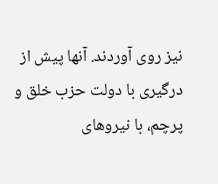نیز روی آوردند. آنها پیش از درگیری با دولت حزب خلق و پرچم، با نیروهای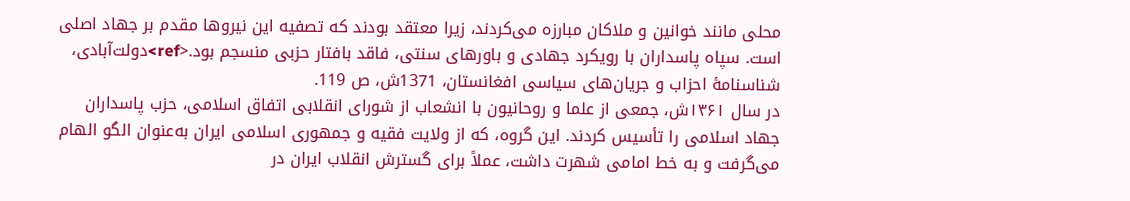محلی مانند خوانین و ملاکان مبارزه می‌کردند، زیرا معتقد بودند که تصفیه این نیروها مقدم بر جهاد اصلی است. سپاه پاسداران با رویکرد جهادی و باورهای سنتی، فاقد بافتار حزبی منسجم بود.<ref>دولت‌آبادی، شناسنامهٔ احزاب و جریان‌های سیاسی افغانستان، 1371ش، ص 119.
در سال ۱۳۶۱ش، جمعی از علما و روحانیون با انشعاب از شورای انقلابی اتفاق اسلامی، حزب پاسداران جهاد اسلامی را تأسیس کردند. این گروه، که از ولایت فقیه و جمهوری اسلامی ایران به‌عنوان الگو الهام می‌گرفت و به خط امامی شهرت داشت، عملاً برای گسترش انقلاب ایران در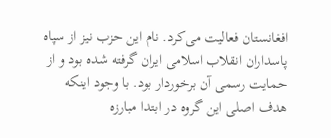افغانستان فعالیت می‌کرد. نام این حزب نیز از سپاه پاسداران انقلاب اسلامی ایران گرفته شده بود و از حمایت رسمی آن برخوردار بود. با وجود اینکه هدف اصلی این گروه در ابتدا مبارزه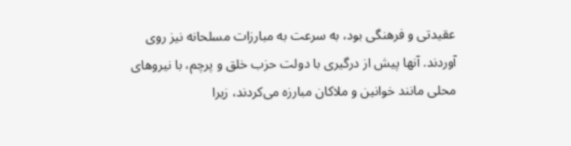عقیدتی و فرهنگی بود، به سرعت به مبارزات مسلحانه نیز روی آوردند. آنها پیش از درگیری با دولت حزب خلق و پرچم، با نیروهای محلی مانند خوانین و ملاکان مبارزه می‌کردند، زیرا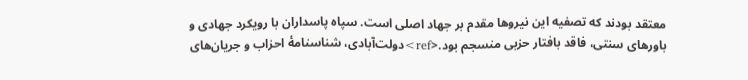معتقد بودند که تصفیه این نیروها مقدم بر جهاد اصلی است. سپاه پاسداران با رویکرد جهادی و باورهای سنتی، فاقد بافتار حزبی منسجم بود.<ref>دولت‌آبادی، شناسنامهٔ احزاب و جریان‌های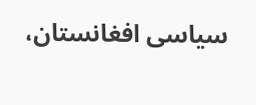سیاسی افغانستان،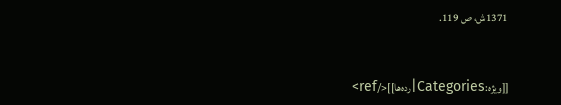1371ش، ص 119.


[[ویژه:Categories|رده‌ها]]</ref>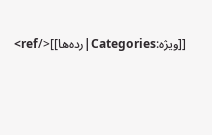[[ویژه:Categories|رده‌ها]]</ref>